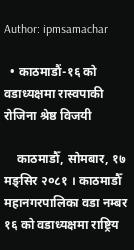Author: ipmsamachar

  • काठमाडौं-१६ को वडाध्यक्षमा रास्वपाकी रोजिना श्रेष्ठ विजयी

    काठमाडौँ, सोमबार, १७ मङ्सिर २०८१ । काठमाडौँ महानगरपालिका वडा नम्बर १६ को वडाध्यक्षमा राष्ट्रिय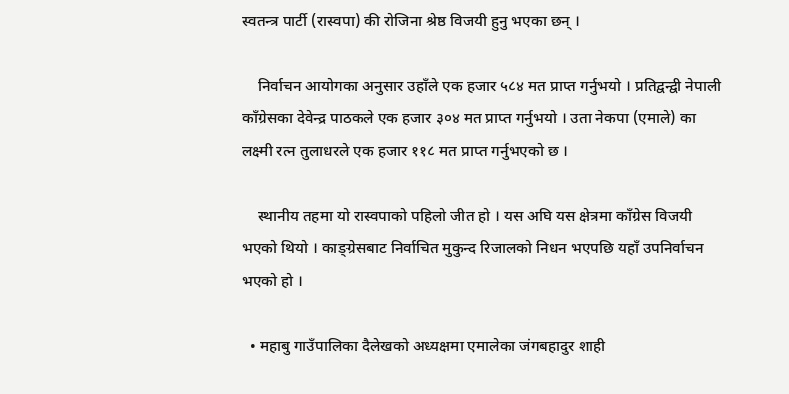स्वतन्त्र पार्टी (रास्वपा) की रोजिना श्रेष्ठ विजयी हुनु भएका छन् ।

    निर्वाचन आयोगका अनुसार उहाँले एक हजार ५८४ मत प्राप्त गर्नुभयो । प्रतिद्वन्द्वी नेपाली काँग्रेसका देवेन्द्र पाठकले एक हजार ३०४ मत प्राप्त गर्नुभयो । उता नेकपा (एमाले) का लक्ष्मी रत्न तुलाधरले एक हजार ११८ मत प्राप्त गर्नुभएको छ ।

    स्थानीय तहमा यो रास्वपाको पहिलो जीत हो । यस अघि यस क्षेत्रमा काँग्रेस विजयी भएको थियो । काङ्ग्रेसबाट निर्वाचित मुकुन्द रिजालको निधन भएपछि यहाँ उपनिर्वाचन भएको हो ।

  • महाबु गाउँपालिका दैलेखको अध्यक्षमा एमालेका जंगबहादुर शाही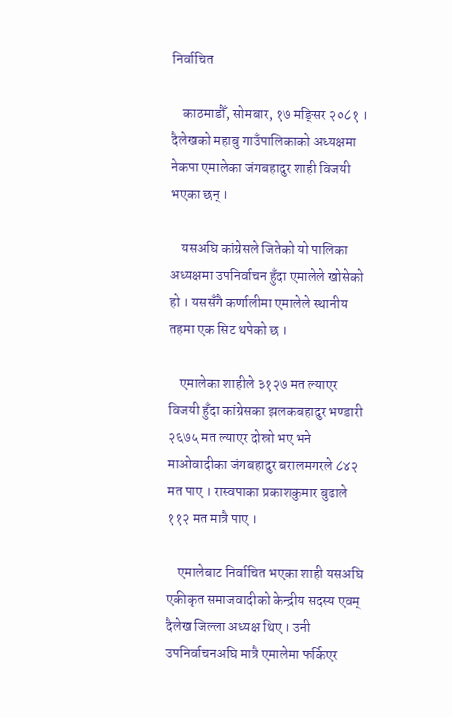निर्वाचित

    काठमाडौँ, सोमबार, १७ मङ्सिर २०८१ । दैलेखको महाबु गाउँपालिकाको अध्यक्षमा नेकपा एमालेका जंगबहादुर शाही विजयी भएका छन् ।

    यसअघि कांग्रेसले जितेको यो पालिका अध्यक्षमा उपनिर्वाचन हुँदा एमालेले खोसेको हो । यससँगै कर्णालीमा एमालेले स्थानीय तहमा एक सिट थपेको छ ।

    एमालेका शाहीले ३१२७ मत ल्याएर विजयी हुँदा कांग्रेसका झलकबहादुर भण्डारी २६७५ मत ल्याएर दोस्रो भए भने माओवादीका जंगबहादुर बरालमगरले ८४२ मत पाए । रास्वपाका प्रकाशकुमार बुढाले ११२ मत मात्रै पाए ।

    एमालेबाट निर्वाचित भएका शाही यसअघि एकीकृत समाजवादीको केन्द्रीय सदस्य एवम् दैलेख जिल्ला अध्यक्ष थिए । उनी उपनिर्वाचनअघि मात्रै एमालेमा फर्किएर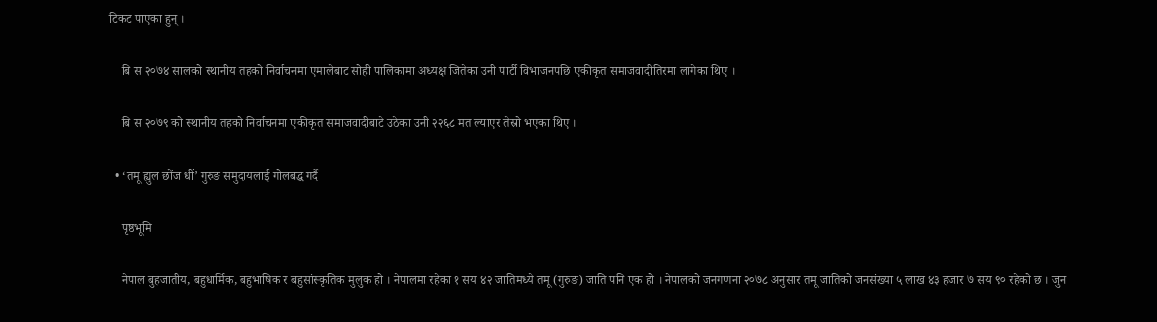टिकट पाएका हुन् ।

    बि स २०७४ सालको स्थानीय तहको निर्वाचनमा एमालेबाट सोही पालिकामा अध्यक्ष जितेका उनी पार्टी विभाजनपछि एकीकृत समाजवादीतिरमा लागेका थिए ।

    बि स २०७९ को स्थानीय तहको निर्वाचनमा एकीकृत समाजवादीबाटे उठेका उनी २२६८ मत ल्याएर तेस्रो भएका थिए ।

  • ‘तमू ह्युल छोंज धीं’ गुरुङ समुदायलाई गोलबद्ध गर्दै

    पृष्ठभूमि

    नेपाल बुहजातीय, बहुधार्मिक, बहुभाषिक र बहुसांस्कृतिक मुलुक हो । नेपालमा रहेका १ सय ४२ जातिमध्ये तमू (गुरुङ) जाति पनि एक हो । नेपालको जनगणना २०७८ अनुसार तमू जातिको जनसंख्या ५ लाख ४३ हजार ७ सय ९० रहेको छ । जुन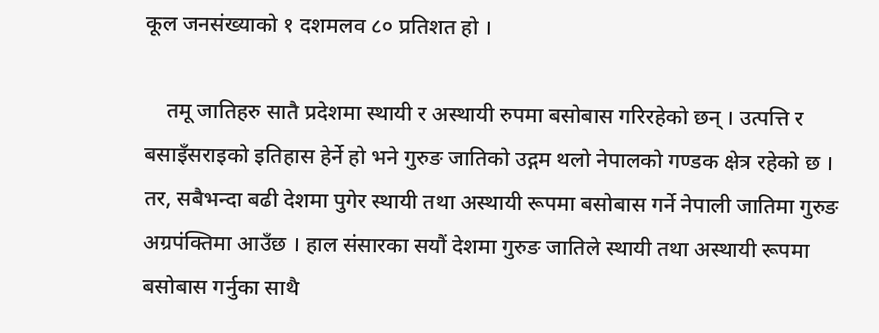कूल जनसंख्याको १ दशमलव ८० प्रतिशत हो ।

    तमू जातिहरु सातै प्रदेशमा स्थायी र अस्थायी रुपमा बसोबास गरिरहेको छन् । उत्पत्ति र बसाइँसराइको इतिहास हेर्ने हो भने गुरुङ जातिको उद्गम थलो नेपालको गण्डक क्षेत्र रहेको छ । तर, सबैभन्दा बढी देशमा पुगेर स्थायी तथा अस्थायी रूपमा बसोबास गर्ने नेपाली जातिमा गुरुङ अग्रपंक्तिमा आउँछ । हाल संसारका सयौं देशमा गुरुङ जातिले स्थायी तथा अस्थायी रूपमा बसोबास गर्नुका साथै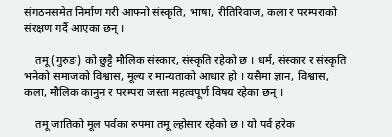संगठनसमेत निर्माण गरी आफ्नो संस्कृति, भाषा, रीतिरिवाज, कला र परम्पराको संरक्षण गर्दै आएका छन् ।

    तमू (गुरुङ) को छुट्टै मौलिक संस्कार, संस्कृति रहेको छ । धर्म, संस्कार र संस्कृति भनेको समाजको विश्वास, मूल्य र मान्यताको आधार हो । यसैमा ज्ञान, विश्वास, कला, मौलिक कानुन र परम्परा जस्ता महत्वपूर्ण विषय रहेका छन् ।

    तमू जातिको मूल पर्वका रुपमा तमू ल्होसार रहेको छ । यो पर्व हरेक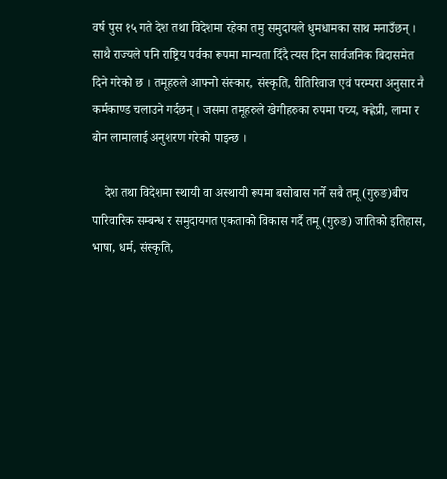वर्ष पुस १५ गते देश तथा विदेशमा रहेका तमु समुदायले धुमधामका साथ मनाउँछन् । साथै राज्यले पनि राष्ट्रिय पर्वका रूपमा मान्यता दिँदै त्यस दिन सार्वजनिक बिदासमेत दिने गरेको छ । तमूहरुले आफ्नो संस्कार, संस्कृति, रीतिरिवाज एवं परम्परा अनुसार नै कर्मकाण्ड चलाउने गर्दछन् । जसमा तमूहरुले खेगीहरुका रुपमा पच्य, क्ह्लेप्री, लामा र बोन लामालाई अनुशरण गरेको पाइन्छ ।

    देश तथा विदेशमा स्थायी वा अस्थायी रूपमा बसोबास गर्ने सबै तमू (गुरुङ)बीच पारिवारिक सम्बन्ध र समुदायगत एकताको विकास गर्दै तमू (गुरुङ) जातिको इतिहास, भाषा, धर्म, संस्कृति,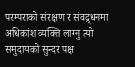परम्पराको संरक्षण र संवद्र्धनमा अधिकांश व्यक्ति लाग्नु त्यो समुदायको सुन्दर पक्ष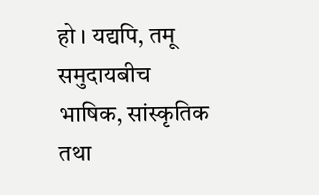हो । यद्यपि, तमू समुदायबीच भाषिक, सांस्कृतिक तथा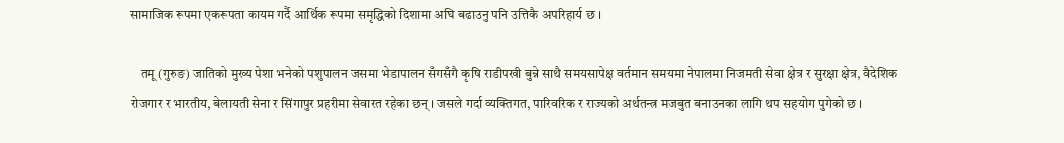सामाजिक रूपमा एकरूपता कायम गर्दै आर्थिक रूपमा समृद्धिको दिशामा अघि बढाउनु पनि उत्तिकै अपरिहार्य छ ।

    तमू (गुरुङ) जातिको मुख्य पेशा भनेको पशुपालन जसमा भेडापालन सँगसँगै कृषि राडीपखी बुन्ने साथै समयसापेक्ष वर्तमान समयमा नेपालमा निजमती सेवा क्षेत्र र सुरक्षा क्षेत्र, वैदेशिक रोजगार र भारतीय, बेलायती सेना र सिंगापुर प्रहरीमा सेवारत रहेका छन् । जसले गर्दा व्यक्तिगत, पारिवरिक र राज्यको अर्थतन्त्र मजबुत बनाउनका लागि थप सहयोग पुगेको छ ।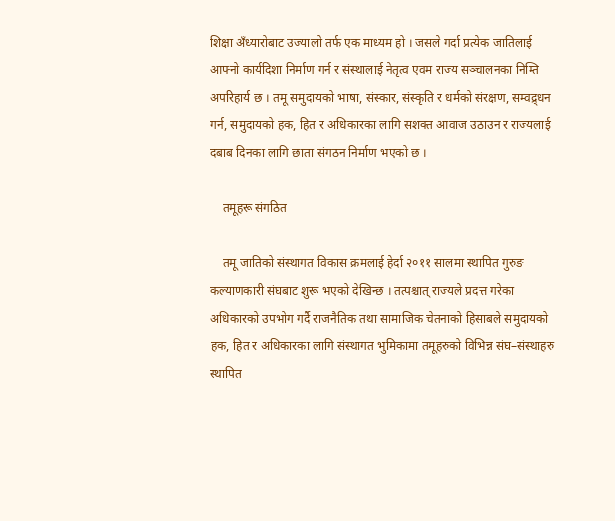शिक्षा अँध्यारोबाट उज्यालो तर्फ एक माध्यम हो । जसले गर्दा प्रत्येक जातिलाई आफ्नो कार्यदिशा निर्माण गर्न र संस्थालाई नेतृत्व एवम राज्य सञ्चालनका निम्ति अपरिहार्य छ । तमू समुदायको भाषा, संस्कार, संस्कृति र धर्मको संरक्षण, सम्वद्र्धन गर्न, समुदायको हक, हित र अधिकारका लागि सशक्त आवाज उठाउन र राज्यलाई दबाब दिनका लागि छाता संगठन निर्माण भएको छ ।

    तमूहरू संगठित

    तमू जातिको संस्थागत विकास क्रमलाई हेर्दा २०११ सालमा स्थापित गुरुङ कल्याणकारी संघबाट शुरू भएको देखिन्छ । तत्पश्चात् राज्यले प्रदत्त गरेका अधिकारको उपभोग गर्दै राजनैतिक तथा सामाजिक चेतनाको हिसाबले समुदायको हक, हित र अधिकारका लागि संस्थागत भुमिकामा तमूहरुको विभिन्न संघ–संस्थाहरु स्थापित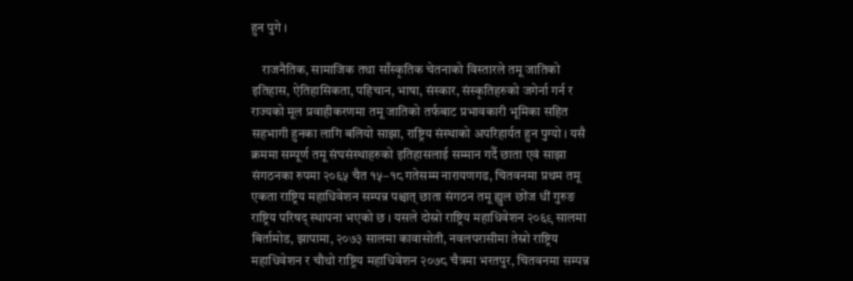हुन पुगे ।

    राजनैतिक, सामाजिक तथा साँस्कृतिक चेतनाको विस्तारले तमू जातिको इतिहास, ऐतिहासिकता, पहिचान, भाषा, संस्कार, संस्कृतिहरुको जगेर्ना गर्न र राज्यको मूल प्रवाहीकरणमा तमू जातिको तर्फबाट प्रभावकारी भूमिका सहित सहभागी हुनका लागि बलियो साझा, राष्ट्रिय संस्थाको अपरिहार्यत हुन पुग्यो । यसै क्रममा सम्पूर्ण तमू संघसंस्थाहरुको इतिहासलाई सम्मान गर्दै छाता एवं साझा संगठनका रुपमा २०६५ चैत १५–१८ गतेसम्म नारायणगढ, चितवनमा प्रथम तमू एकता राष्ट्रिय महाधिवेशन सम्पन्न पश्चात् छाता संगठन तमू ह्युल छोंज धीं गुरुङ राष्ट्रिय परिषद् स्थापना भएको छ । यसले दोस्रो राष्ट्रिय महाधिवेशन २०६९ सालमा बिर्तामोड, झापामा, २०७३ सालमा कावासोती, नवलपरासीमा तेस्रो राष्ट्रिय महाधिवेशन र चौथो राष्ट्रिय महाधिवेशन २०७८ चैत्रमा भरतपुर, चितवनमा सम्पन्न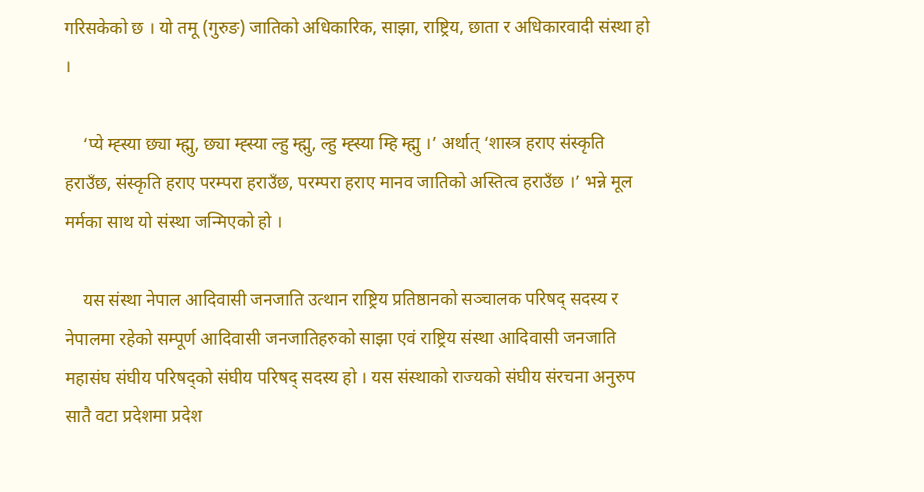गरिसकेको छ । यो तमू (गुरुङ) जातिको अधिकारिक, साझा, राष्ट्रिय, छाता र अधिकारवादी संस्था हो ।

    ‘प्ये म्ह्स्या छ्या म्ह्मु, छ्या म्ह्स्या ल्हु म्ह्मु, ल्हु म्ह्स्या म्हि म्ह्मु ।’ अर्थात् ‘शास्त्र हराए संस्कृति हराउँछ, संस्कृति हराए परम्परा हराउँछ, परम्परा हराए मानव जातिको अस्तित्व हराउँछ ।’ भन्ने मूल मर्मका साथ यो संस्था जन्मिएको हो ।

    यस संस्था नेपाल आदिवासी जनजाति उत्थान राष्ट्रिय प्रतिष्ठानको सञ्चालक परिषद् सदस्य र नेपालमा रहेको सम्पूर्ण आदिवासी जनजातिहरुको साझा एवं राष्ट्रिय संस्था आदिवासी जनजाति महासंघ संघीय परिषद्को संघीय परिषद् सदस्य हो । यस संस्थाको राज्यको संघीय संरचना अनुरुप सातै वटा प्रदेशमा प्रदेश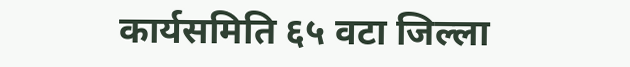कार्यसमिति ६५ वटा जिल्ला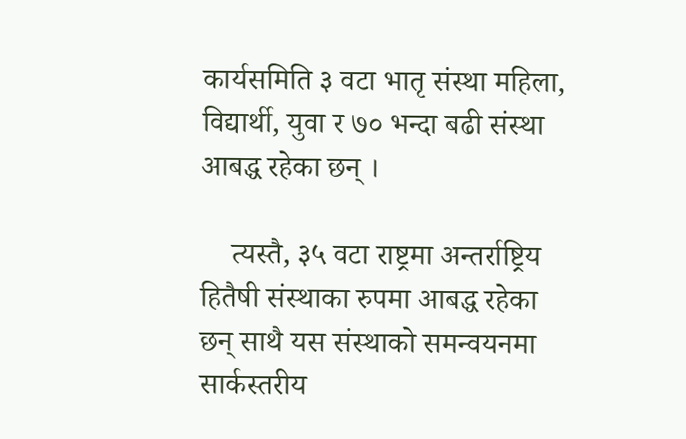कार्यसमिति ३ वटा भातृ संस्था महिला, विद्यार्थी, युवा र ७० भन्दा बढी संस्था आबद्ध रहेका छन् ।

    त्यस्तै, ३५ वटा राष्ट्रमा अन्तर्राष्ट्रिय हितैषी संस्थाका रुपमा आबद्ध रहेका छन् साथै यस संस्थाको समन्वयनमा सार्कस्तरीय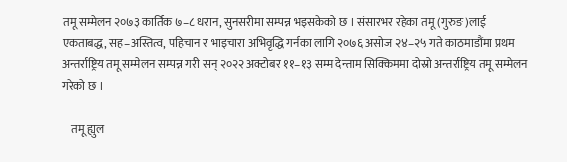तमू सम्मेलन २०७३ कार्तिक ७–८ धरान, सुनसरीमा सम्पन्न भइसकेको छ । संसारभर रहेका तमू (गुरुङ)लाई एकताबद्ध, सह–अस्तित्व, पहिचान र भाइचारा अभिवृद्धि गर्नका लागि २०७६ असोज २४–२५ गते काठमाडौंमा प्रथम अन्तर्राष्ट्रिय तमू सम्मेलन सम्पन्न गरी सन् २०२२ अक्टोबर ११–१३ सम्म देन्ताम सिक्किममा दोस्रो अन्तर्राष्ट्रिय तमू सम्मेलन गरेको छ ।

    तमू ह्युल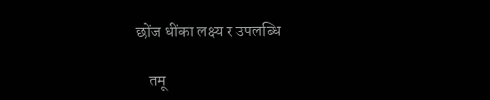छोंज धींका लक्ष्य र उपलब्धि

    तमू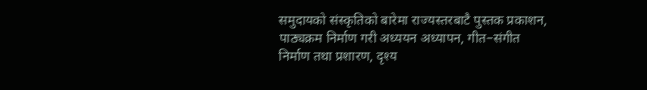समुदायको संस्कृतिको बारेमा राज्यस्तरबाटै पुस्तक प्रकाशन, पाठ्यक्रम निर्माण गरी अध्ययन अध्यापन, गीत–संगीत निर्माण तथा प्रशारण, दृश्य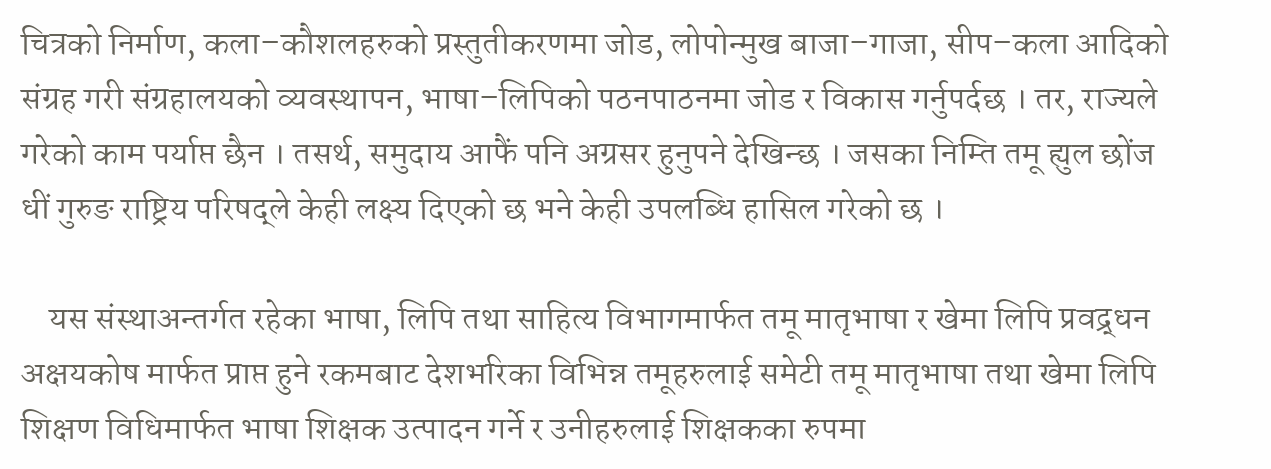चित्रको निर्माण, कला–कौशलहरुको प्रस्तुतीकरणमा जोड, लोपोन्मुख बाजा–गाजा, सीप–कला आदिको संग्रह गरी संग्रहालयको व्यवस्थापन, भाषा–लिपिको पठनपाठनमा जोड र विकास गर्नुपर्दछ । तर, राज्यले गरेको काम पर्याप्त छैन । तसर्थ, समुदाय आफैं पनि अग्रसर हुनुपने देखिन्छ । जसका निम्ति तमू ह्युल छोंज धीं गुरुङ राष्ट्रिय परिषद्ले केही लक्ष्य दिएको छ भने केही उपलब्धि हासिल गरेको छ ।

    यस संस्थाअन्तर्गत रहेका भाषा, लिपि तथा साहित्य विभागमार्फत तमू मातृभाषा र खेमा लिपि प्रवद्र्धन अक्षयकोष मार्फत प्राप्त हुने रकमबाट देशभरिका विभिन्न तमूहरुलाई समेटी तमू मातृभाषा तथा खेमा लिपि शिक्षण विधिमार्फत भाषा शिक्षक उत्पादन गर्ने र उनीहरुलाई शिक्षकका रुपमा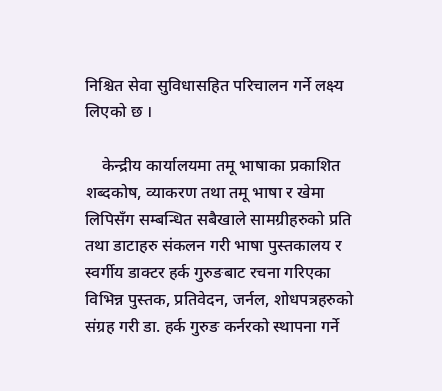निश्चित सेवा सुविधासहित परिचालन गर्ने लक्ष्य लिएको छ ।

    केन्द्रीय कार्यालयमा तमू भाषाका प्रकाशित शब्दकोष, व्याकरण तथा तमू भाषा र खेमा लिपिसँग सम्बन्धित सबैखाले सामग्रीहरुको प्रति तथा डाटाहरु संकलन गरी भाषा पुस्तकालय र स्वर्गीय डाक्टर हर्क गुरुङबाट रचना गरिएका विभिन्न पुस्तक, प्रतिवेदन, जर्नल, शोधपत्रहरुको संग्रह गरी डा. हर्क गुरुङ कर्नरको स्थापना गर्ने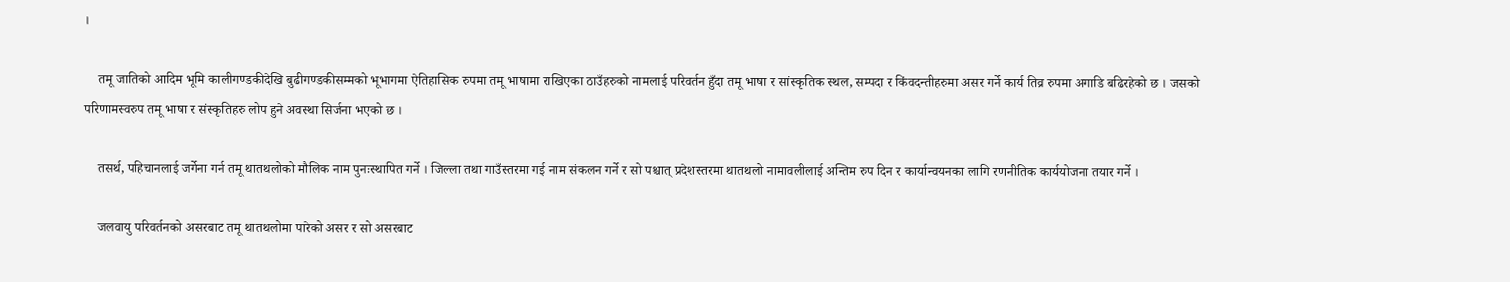।

    तमू जातिको आदिम भूमि कालीगण्डकीदेखि बुढीगण्डकीसम्मको भूभागमा ऐतिहासिक रुपमा तमू भाषामा राखिएका ठाउँहरुको नामलाई परिवर्तन हुँदा तमू भाषा र सांस्कृतिक स्थल, सम्पदा र किंवदन्तीहरुमा असर गर्ने कार्य तिव्र रुपमा अगाडि बढिरहेको छ । जसको परिणामस्वरुप तमू भाषा र संस्कृतिहरु लोप हुने अवस्था सिर्जना भएको छ ।

    तसर्थ, पहिचानलाई जर्गेना गर्न तमू थातथलोको मौलिक नाम पुनःस्थापित गर्ने । जिल्ला तथा गाउँस्तरमा गई नाम संकलन गर्ने र सो पश्चात् प्रदेशस्तरमा थातथलो नामावलीलाई अन्तिम रुप दिन र कार्यान्वयनका लागि रणनीतिक कार्ययोजना तयार गर्ने ।

    जलवायु परिवर्तनको असरबाट तमू थातथलोमा पारेको असर र सो असरबाट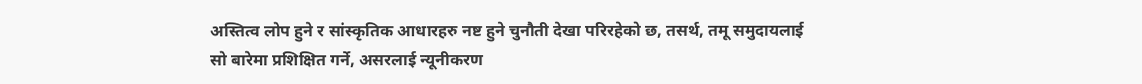अस्तित्व लोप हुने र सांस्कृतिक आधारहरु नष्ट हुने चुनौती देखा परिरहेको छ, तसर्थ, तमू समुदायलाई सो बारेमा प्रशिक्षित गर्ने, असरलाई न्यूनीकरण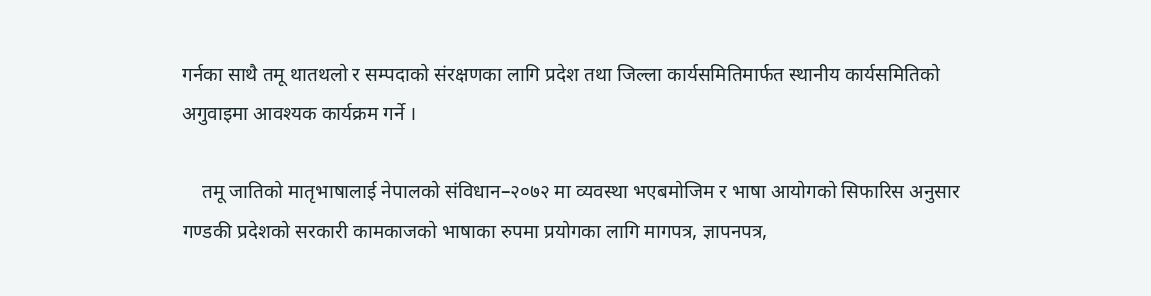गर्नका साथै तमू थातथलो र सम्पदाको संरक्षणका लागि प्रदेश तथा जिल्ला कार्यसमितिमार्फत स्थानीय कार्यसमितिको अगुवाइमा आवश्यक कार्यक्रम गर्ने ।

    तमू जातिको मातृभाषालाई नेपालको संविधान–२०७२ मा व्यवस्था भएबमोजिम र भाषा आयोगको सिफारिस अनुसार गण्डकी प्रदेशको सरकारी कामकाजको भाषाका रुपमा प्रयोगका लागि मागपत्र, ज्ञापनपत्र,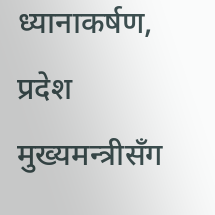ध्यानाकर्षण, प्रदेश मुख्यमन्त्रीसँग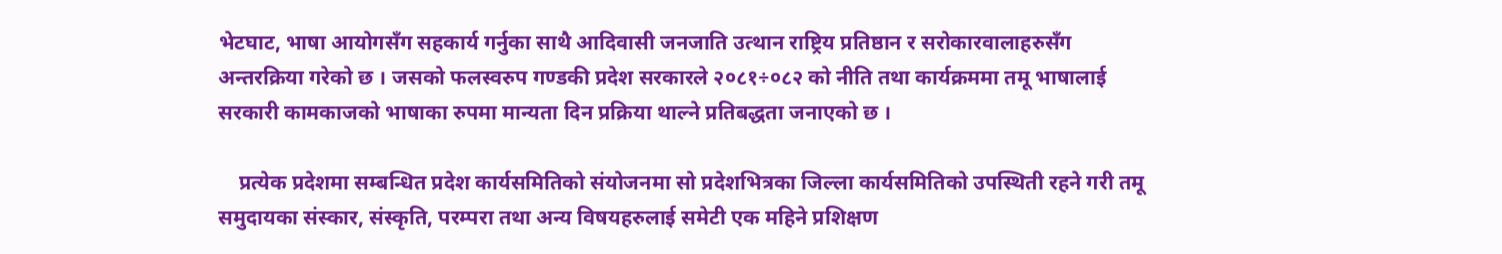भेटघाट, भाषा आयोगसँग सहकार्य गर्नुका साथै आदिवासी जनजाति उत्थान राष्ट्रिय प्रतिष्ठान र सरोकारवालाहरुसँग अन्तरक्रिया गरेको छ । जसको फलस्वरुप गण्डकी प्रदेश सरकारले २०८१÷०८२ को नीति तथा कार्यक्रममा तमू भाषालाई सरकारी कामकाजको भाषाका रुपमा मान्यता दिन प्रक्रिया थाल्ने प्रतिबद्धता जनाएको छ ।

    प्रत्येक प्रदेशमा सम्बन्धित प्रदेश कार्यसमितिको संयोजनमा सो प्रदेशभित्रका जिल्ला कार्यसमितिको उपस्थिती रहने गरी तमू समुदायका संस्कार, संस्कृति, परम्परा तथा अन्य विषयहरुलाई समेटी एक महिने प्रशिक्षण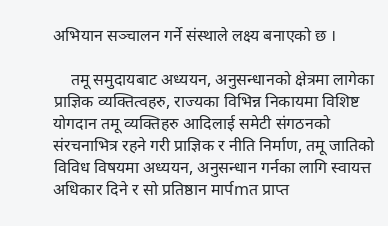अभियान सञ्चालन गर्ने संस्थाले लक्ष्य बनाएको छ ।

    तमू समुदायबाट अध्ययन, अनुसन्धानको क्षेत्रमा लागेका प्राज्ञिक व्यक्तित्वहरु, राज्यका विभिन्न निकायमा विशिष्ट योगदान तमू व्यक्तिहरु आदिलाई समेटी संगठनको संरचनाभित्र रहने गरी प्राज्ञिक र नीति निर्माण, तमू जातिको विविध विषयमा अध्ययन, अनुसन्धान गर्नका लागि स्वायत्त अधिकार दिने र सो प्रतिष्ठान मार्पmत प्राप्त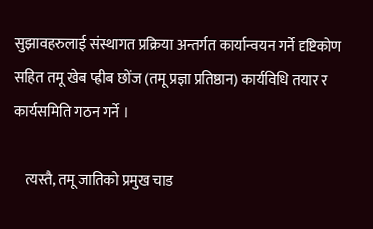सुझावहरुलाई संस्थागत प्रक्रिया अन्तर्गत कार्यान्वयन गर्ने दृष्टिकोण सहित तमू खेब प्ह्रीब छोंज (तमू प्रज्ञा प्रतिष्ठान) कार्यविधि तयार र कार्यसमिति गठन गर्ने ।

    त्यस्तै, तमू जातिको प्रमुख चाड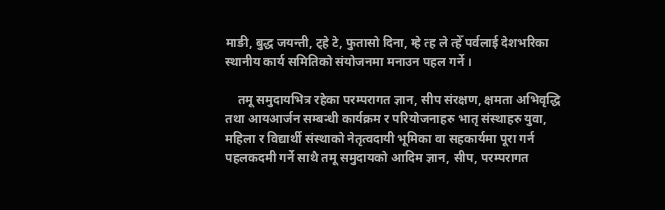माङी, बुद्ध जयन्ती, ट्हे टे, फुतासो दिना, म्हे त्ह ले त्हेँ पर्वलाई देशभरिका स्थानीय कार्य समितिको संयोजनमा मनाउन पहल गर्ने ।

    तमू समुदायभित्र रहेका परम्परागत ज्ञान, सीप संरक्षण, क्षमता अभिवृद्धि तथा आयआर्जन सम्बन्धी कार्यक्रम र परियोजनाहरु भातृ संस्थाहरु युवा, महिला र विद्यार्थी संस्थाको नेतृत्वदायी भूमिका वा सहकार्यमा पूरा गर्न पहलकदमी गर्ने साथै तमू समुदायको आदिम ज्ञान, सीप, परम्परागत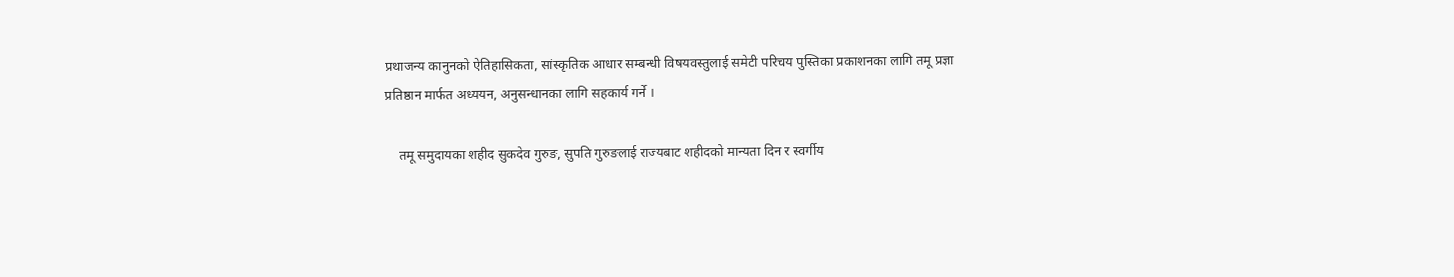प्रथाजन्य कानुनको ऐतिहासिकता, सांस्कृतिक आधार सम्बन्धी विषयवस्तुलाई समेटी परिचय पुस्तिका प्रकाशनका लागि तमू प्रज्ञा प्रतिष्ठान मार्फत अध्ययन, अनुसन्धानका लागि सहकार्य गर्ने ।

    तमू समुदायका शहीद सुकदेव गुरुङ, सुपति गुरुङलाई राज्यबाट शहीदको मान्यता दिन र स्वर्गीय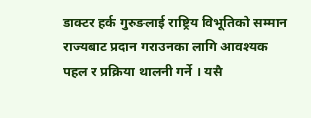डाक्टर हर्क गुरुङलाई राष्ट्रिय विभूतिको सम्मान राज्यबाट प्रदान गराउनका लागि आवश्यक पहल र प्रक्रिया थालनी गर्ने । यसै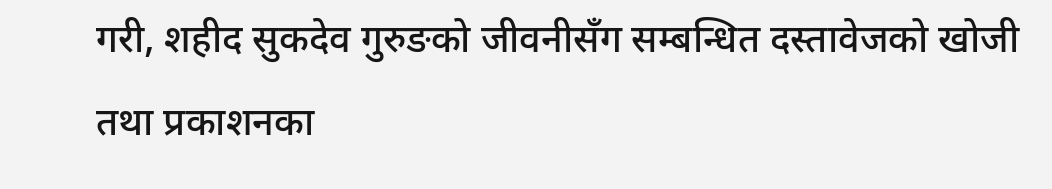गरी, शहीद सुकदेव गुरुङको जीवनीसँग सम्बन्धित दस्तावेजको खोजी तथा प्रकाशनका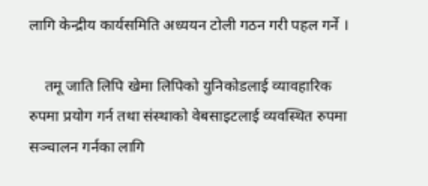लागि केन्द्रीय कार्यसमिति अध्ययन टोली गठन गरी पहल गर्ने ।

    तमू जाति लिपि खेमा लिपिको युनिकोडलाई व्यावहारिक रुपमा प्रयोग गर्न तथा संस्थाको वेबसाइटलाई व्यवस्थित रुपमा सञ्चालन गर्नका लागि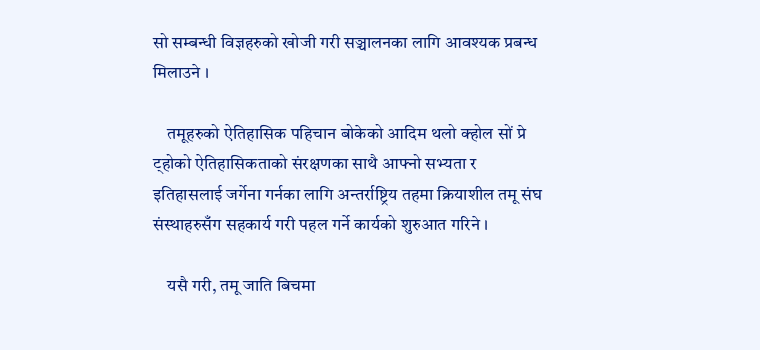सो सम्बन्धी विज्ञहरुको खोजी गरी सञ्चालनका लागि आवश्यक प्रबन्ध मिलाउने ।

    तमूहरुको ऐतिहासिक पहिचान बोकेको आदिम थलो क्होल सों प्रे ट्होको ऐतिहासिकताको संरक्षणका साथै आफ्नो सभ्यता र इतिहासलाई जर्गेना गर्नका लागि अन्तर्राष्ट्रिय तहमा क्रियाशील तमू संघ संस्थाहरुसँग सहकार्य गरी पहल गर्ने कार्यको शुरुआत गरिने ।

    यसै गरी, तमू जाति बिचमा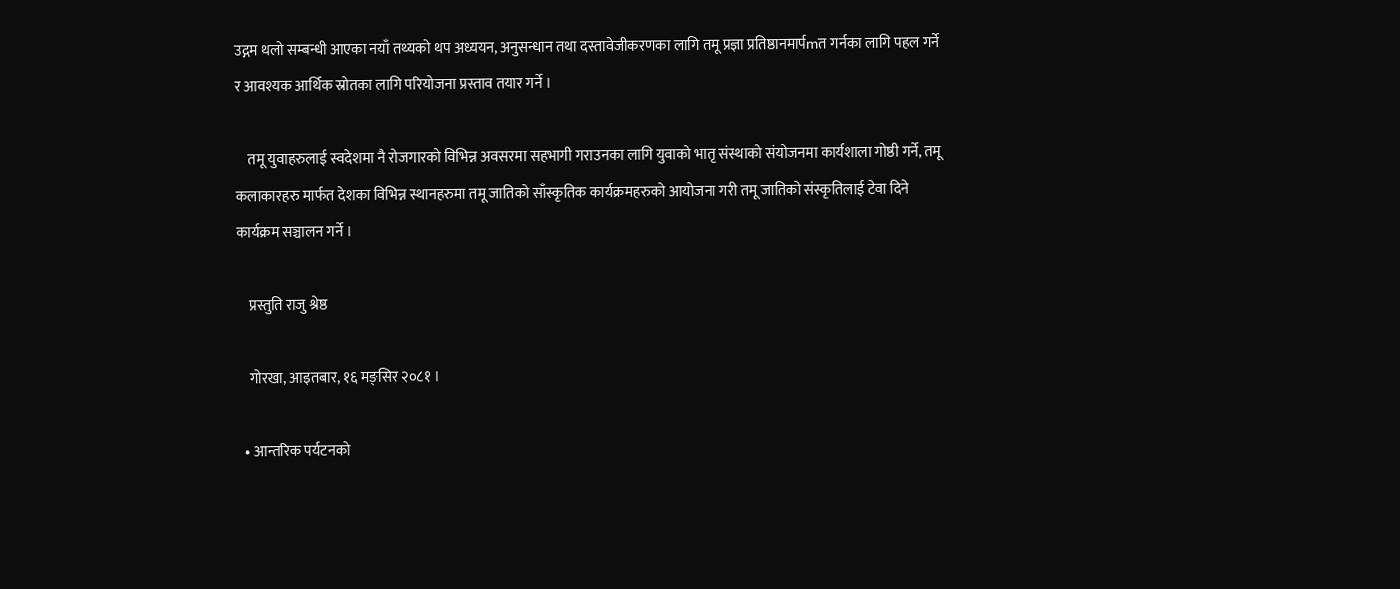उद्गम थलो सम्बन्धी आएका नयाँ तथ्यको थप अध्ययन, अनुसन्धान तथा दस्तावेजीकरणका लागि तमू प्रज्ञा प्रतिष्ठानमार्पmत गर्नका लागि पहल गर्ने र आवश्यक आर्थिक स्रोतका लागि परियोजना प्रस्ताव तयार गर्ने ।

    तमू युवाहरुलाई स्वदेशमा नै रोजगारको विभिन्न अवसरमा सहभागी गराउनका लागि युवाको भातृ संस्थाको संयोजनमा कार्यशाला गोष्ठी गर्ने, तमू कलाकारहरु मार्फत देशका विभिन्न स्थानहरुमा तमू जातिको साँस्कृतिक कार्यक्रमहरुको आयोजना गरी तमू जातिको संस्कृतिलाई टेवा दिने कार्यक्रम सञ्चालन गर्ने ।

    प्रस्तुति राजु श्रेष्ठ

    गोरखा, आइतबार, १६ मङ्सिर २०८१ ।

  • आन्तरिक पर्यटनको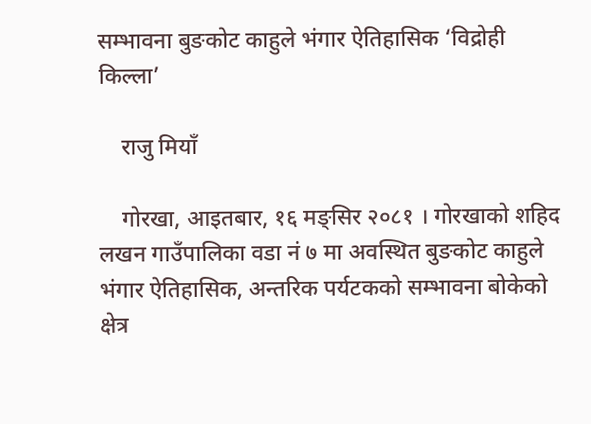सम्भावना बुङकोट काहुले भंगार ऐतिहासिक ‘विद्रोही किल्ला’

    राजु मियाँ

    गोरखा, आइतबार, १६ मङ्सिर २०८१ । गोरखाको शहिद लखन गाउँपालिका वडा नं ७ मा अवस्थित बुङकोट काहुले भंगार ऐतिहासिक, अन्तरिक पर्यटकको सम्भावना बोकेको क्षेत्र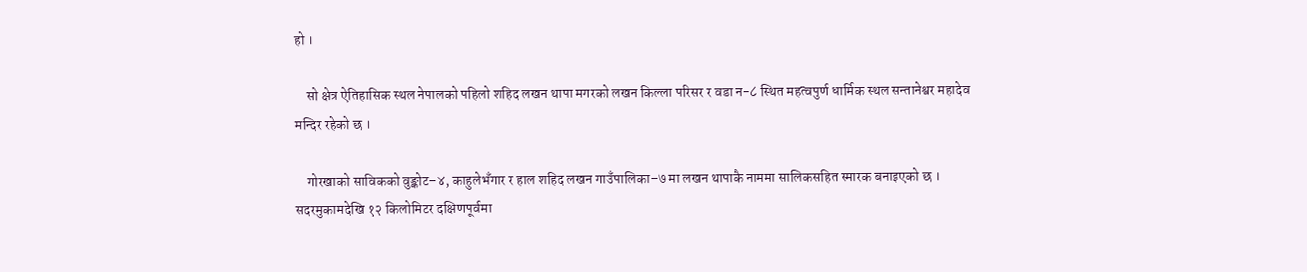हो ।

    सो क्षेत्र ऐतिहासिक स्थल नेपालको पहिलो शहिद लखन थापा मगरको लखन किल्ला परिसर र वडा न-८ स्थित महत्वपुर्ण धार्मिक स्थल सन्तानेश्वर महादेव मन्दिर रहेको छ ।

    गोरखाको साविकको वुङ्कोट–४, काहुलेभँगार र हाल शहिद लखन गाउँपालिका–७ मा लखन थापाकै नाममा सालिकसहित स्मारक बनाइएको छ । सदरमुकामदेखि १२ किलोमिटर दक्षिणपूर्वमा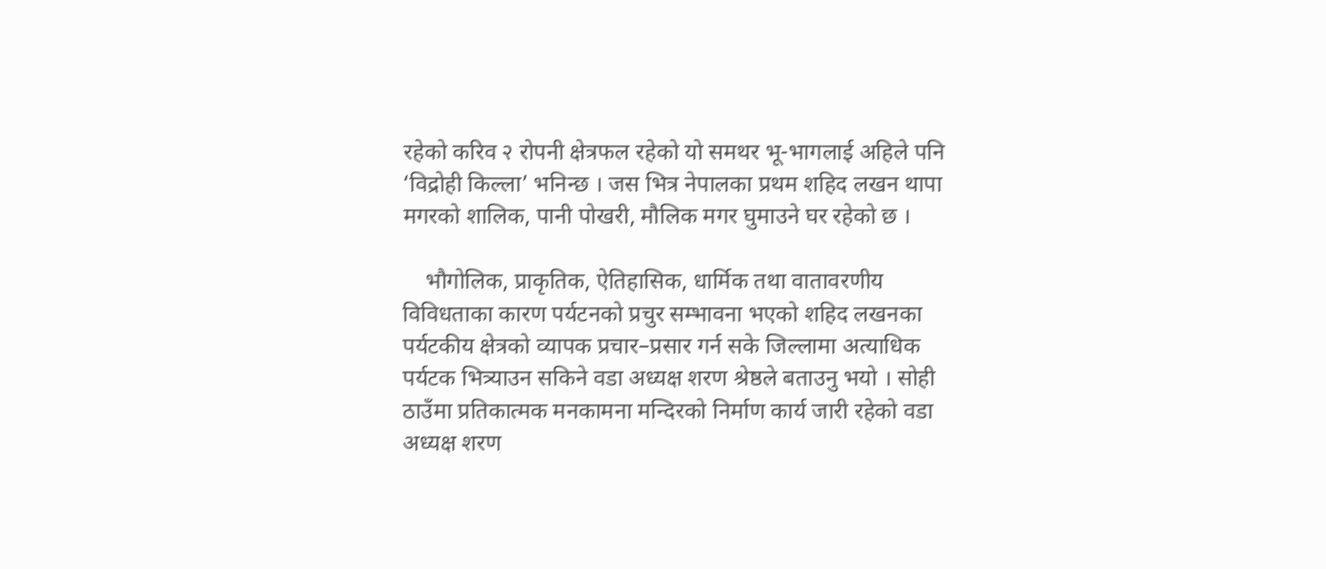रहेको करिव २ रोपनी क्षेत्रफल रहेको यो समथर भू-भागलाई अहिले पनि ‘विद्रोही किल्ला’ भनिन्छ । जस भित्र नेपालका प्रथम शहिद लखन थापा मगरको शालिक, पानी पोखरी, मौलिक मगर घुमाउने घर रहेको छ ।

    भौगोलिक, प्राकृतिक, ऐतिहासिक, धार्मिक तथा वातावरणीय विविधताका कारण पर्यटनको प्रचुर सम्भावना भएको शहिद लखनका पर्यटकीय क्षेत्रको व्यापक प्रचार–प्रसार गर्न सके जिल्लामा अत्याधिक पर्यटक भित्र्याउन सकिने वडा अध्यक्ष शरण श्रेष्ठले बताउनु भयो । सोही ठाउँमा प्रतिकात्मक मनकामना मन्दिरको निर्माण कार्य जारी रहेको वडा अध्यक्ष शरण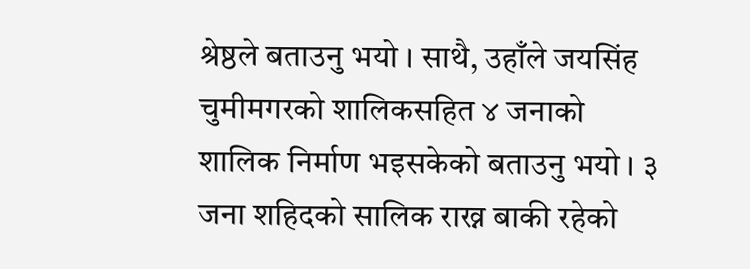श्रेष्ठले बताउनु भयो । साथै, उहाँले जयसिंह चुमीमगरको शालिकसहित ४ जनाको शालिक निर्माण भइसकेको बताउनु भयो । ३ जना शहिदको सालिक राख्न बाकी रहेको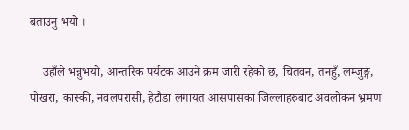बताउनु भयो ।

    उहाँले भन्नुभयो, आन्तरिक पर्यटक आउने क्रम जारी रहेको छ, चितवन, तनहुँ, लम्जुङ्ग, पोखरा, कास्की, नवलपरासी, हेटौडा लगायत आसपासका जिल्लाहरुबाट अवलोकन भ्रमण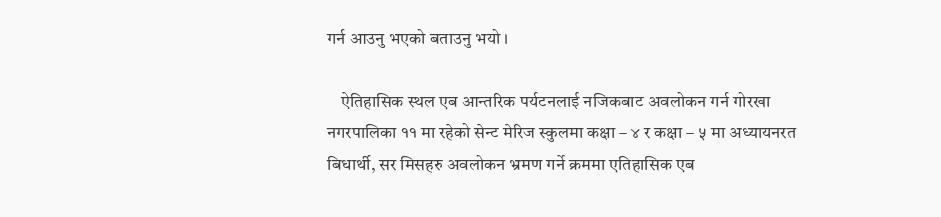गर्न आउनु भएको बताउनु भयो ।

    ऐतिहासिक स्थल एब आन्तरिक पर्यटनलाई नजिकबाट अवलोकन गर्न गोरखा नगरपालिका ११ मा रहेको सेन्ट मेरिज स्कुलमा कक्षा – ४ र कक्षा – ५ मा अध्यायनरत बिधार्थी, सर मिसहरु अवलोकन भ्रमण गर्ने क्रममा एतिहासिक एब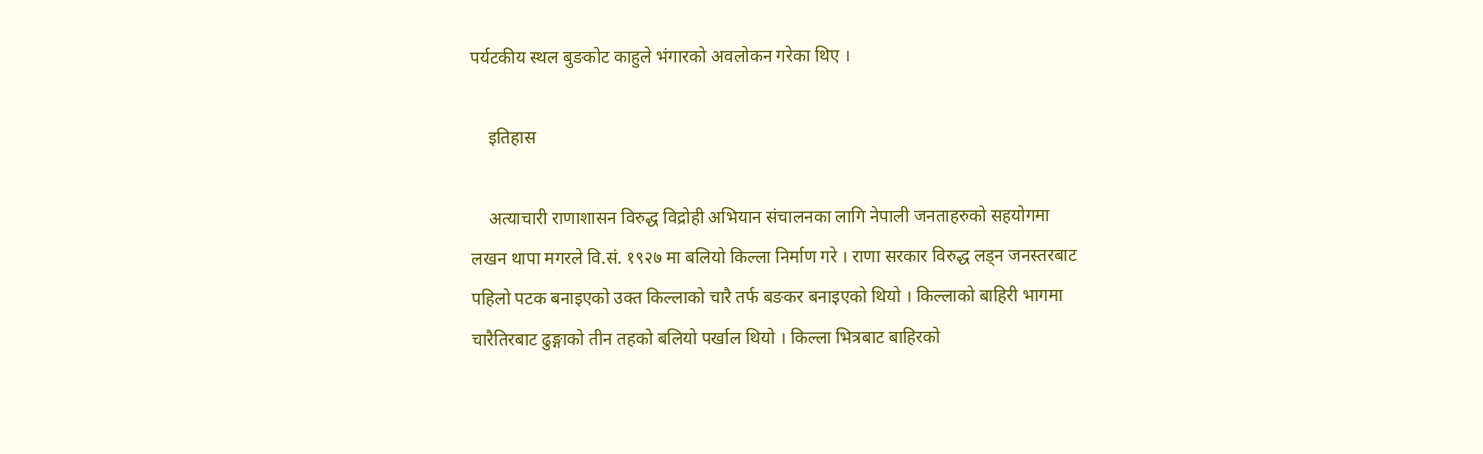पर्यटकीय स्थल बुङकोट काहुले भंगारको अवलोकन गरेका थिए ।

    इतिहास

    अत्याचारी राणाशासन विरुद्ध विद्रोही अभियान संचालनका लागि नेपाली जनताहरुको सहयोगमा लखन थापा मगरले वि.सं. १९२७ मा बलियो किल्ला निर्माण गरे । राणा सरकार विरुद्ध लड्न जनस्तरबाट पहिलो पटक बनाइएको उक्त किल्लाको चारै तर्फ बङकर बनाइएको थियो । किल्लाको बाहिरी भागमा चारैतिरबाट ढुङ्गाको तीन तहको बलियो पर्खाल थियो । किल्ला भित्रबाट बाहिरको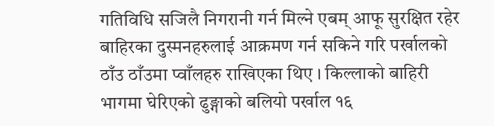गतिविधि सजिलै निगरानी गर्न मिल्ने एबम् आफू सुरक्षित रहेर बाहिरका दुस्मनहरुलाई आक्रमण गर्न सकिने गरि पर्खालको ठाँउ ठाँउमा प्वाँलहरु राखिएका थिए । किल्लाको बाहिरी भागमा घेरिएको ढुङ्गाको बलियो पर्खाल १६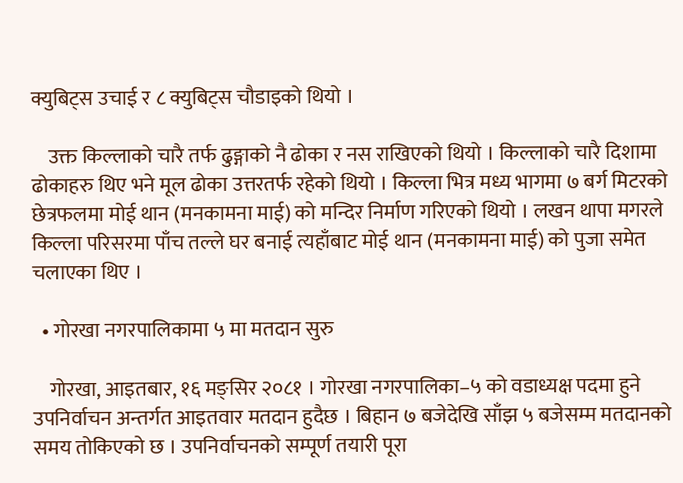क्युबिट्स उचाई र ८ क्युबिट्स चौडाइको थियो ।

    उक्त किल्लाको चारै तर्फ ढुङ्गाको नै ढोका र नस राखिएको थियो । किल्लाको चारै दिशामा ढोकाहरु थिए भने मूल ढोका उत्तरतर्फ रहेको थियो । किल्ला भित्र मध्य भागमा ७ बर्ग मिटरको छेत्रफलमा मोई थान (मनकामना माई) को मन्दिर निर्माण गरिएको थियो । लखन थापा मगरले किल्ला परिसरमा पाँच तल्ले घर बनाई त्यहाँबाट मोई थान (मनकामना माई) को पुजा समेत चलाएका थिए ।

  • गोरखा नगरपालिकामा ५ मा मतदान सुरु

    गोरखा, आइतबार, १६ मङ्सिर २०८१ । गोरखा नगरपालिका–५ को वडाध्यक्ष पदमा हुने उपनिर्वाचन अन्तर्गत आइतवार मतदान हुदैछ । बिहान ७ बजेदेखि साँझ ५ बजेसम्म मतदानको समय तोकिएको छ । उपनिर्वाचनको सम्पूर्ण तयारी पूरा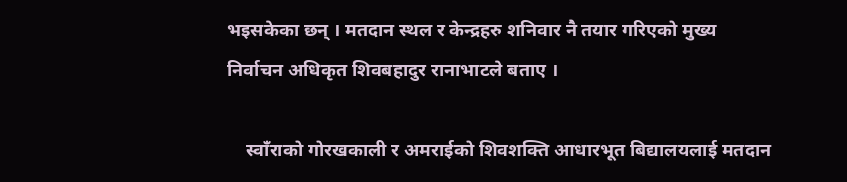भइसकेका छन् । मतदान स्थल र केन्द्रहरु शनिवार नै तयार गरिएको मुख्य निर्वाचन अधिकृत शिवबहादुर रानाभाटले बताए ।

    स्वाँराको गोरखकाली र अमराईको शिवशक्ति आधारभूत बिद्यालयलाई मतदान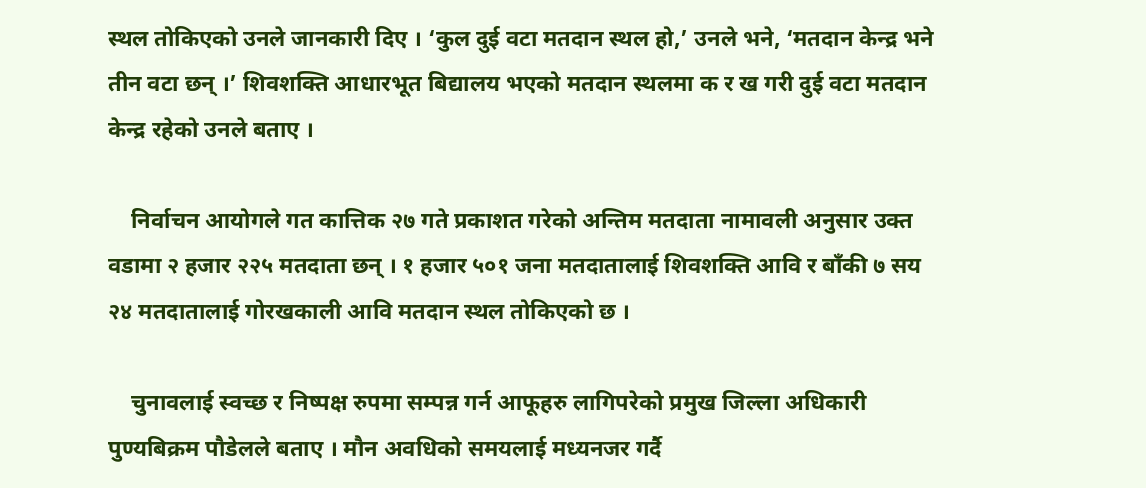स्थल तोकिएको उनले जानकारी दिए । ‘कुल दुई वटा मतदान स्थल हो,’ उनले भने, ‘मतदान केन्द्र भने तीन वटा छन् ।’ शिवशक्ति आधारभूत बिद्यालय भएको मतदान स्थलमा क र ख गरी दुई वटा मतदान केन्द्र रहेको उनले बताए ।

    निर्वाचन आयोगले गत कात्तिक २७ गते प्रकाशत गरेको अन्तिम मतदाता नामावली अनुसार उक्त वडामा २ हजार २२५ मतदाता छन् । १ हजार ५०१ जना मतदातालाई शिवशक्ति आवि र बाँकी ७ सय २४ मतदातालाई गोरखकाली आवि मतदान स्थल तोकिएको छ ।

    चुनावलाई स्वच्छ र निष्पक्ष रुपमा सम्पन्न गर्न आफूहरु लागिपरेको प्रमुख जिल्ला अधिकारी पुण्यबिक्रम पौडेलले बताए । मौन अवधिको समयलाई मध्यनजर गर्दै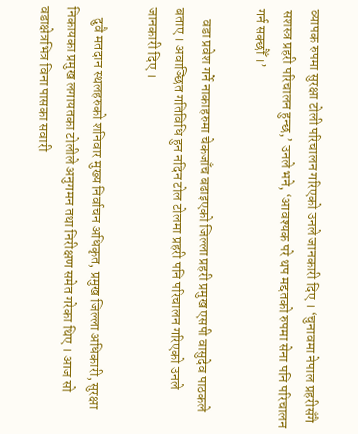व्यापक रुपमा सुरक्षा टोली परिचालन गरिएको उनले जानकारी दिए । ‘चुनावमा नेपाल प्रहरीसँगै सशस्त्र प्रहरी परिचालन हुन्छ,’ उनले भने, ‘आवश्यक परे थप मद्दतको रुपमा सेना पनि परिचालन गर्न सक्छौँ ।’

    वडा प्रवेश गर्ने नाकाहरुमा चेकजाँच बढाइएको जिल्ला प्रहरी प्रमुख एसपी वासुदेव पाठकले बताए । अवाञ्छित गतिविधि हुन नदिन टोल टोलमा प्रहरी पनि परिचालन गरिएको उनले जानकारी दिए ।

    दुवै मतदान स्थलहरुको शनिवार मुख्य निर्वाचन अधिकृत, प्रमुख जिल्ला अधिकारी, सुरक्षा निकायका प्रमुख लगायतका टोलीले अनुगमन तथा निरीक्षण समेत गरेका थिए । आज सो वडाक्षेत्रभित्र विना पासका सवारी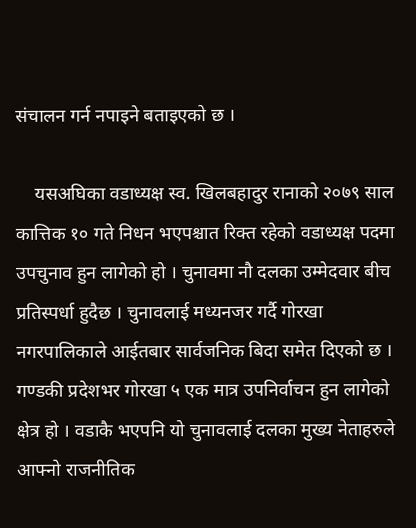संचालन गर्न नपाइने बताइएको छ ।

    यसअघिका वडाध्यक्ष स्व. खिलबहादुर रानाको २०७९ साल कात्तिक १० गते निधन भएपश्चात रिक्त रहेको वडाध्यक्ष पदमा उपचुनाव हुन लागेको हो । चुनावमा नौ दलका उम्मेदवार बीच प्रतिस्पर्धा हुदैछ । चुनावलाई मध्यनजर गर्दै गोरखा नगरपालिकाले आईतबार सार्वजनिक बिदा समेत दिएको छ । गण्डकी प्रदेशभर गोरखा ५ एक मात्र उपनिर्वाचन हुन लागेको क्षेत्र हो । वडाकै भएपनि यो चुनावलाई दलका मुख्य नेताहरुले आफ्नो राजनीतिक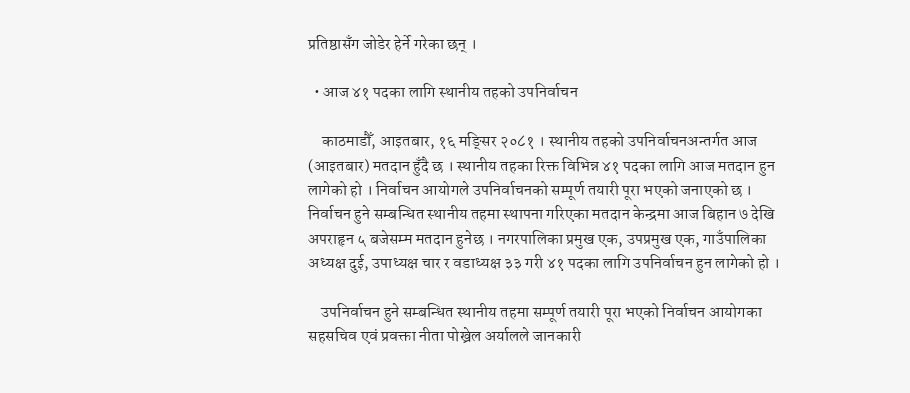प्रतिष्ठासँग जोडेर हेर्ने गरेका छन् ।

  • आज ४१ पदका लागि स्थानीय तहको उपनिर्वाचन

    काठमाडौँ, आइतबार, १६ मङ्सिर २०८१ । स्थानीय तहको उपनिर्वाचनअन्तर्गत आज (आइतबार) मतदान हुँदै छ । स्थानीय तहका रिक्त विभिन्न ४१ पदका लागि आज मतदान हुन लागेको हो । निर्वाचन आयोगले उपनिर्वाचनको सम्पूर्ण तयारी पूरा भएको जनाएको छ । निर्वाचन हुने सम्बन्धित स्थानीय तहमा स्थापना गरिएका मतदान केन्द्रमा आज बिहान ७ देखि अपराहृन ५ बजेसम्म मतदान हुनेछ । नगरपालिका प्रमुख एक, उपप्रमुख एक, गाउँपालिका अध्यक्ष दुई, उपाध्यक्ष चार र वडाध्यक्ष ३३ गरी ४१ पदका लागि उपनिर्वाचन हुन लागेको हो ।

    उपनिर्वाचन हुने सम्बन्धित स्थानीय तहमा सम्पूर्ण तयारी पूरा भएको निर्वाचन आयोगका सहसचिव एवं प्रवक्ता नीता पोख्रेल अर्यालले जानकारी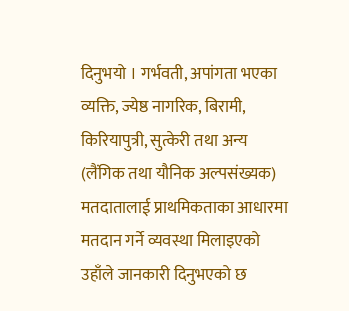दिनुभयो । गर्भवती, अपांगता भएका व्यक्ति, ज्येष्ठ नागरिक, बिरामी, किरियापुत्री, सुत्केरी तथा अन्य (लैंगिक तथा यौनिक अल्पसंख्यक) मतदातालाई प्राथमिकताका आधारमा मतदान गर्ने व्यवस्था मिलाइएको उहाँले जानकारी दिनुभएको छ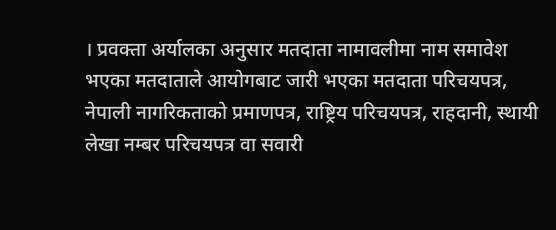। प्रवक्ता अर्यालका अनुसार मतदाता नामावलीमा नाम समावेश भएका मतदाताले आयोगबाट जारी भएका मतदाता परिचयपत्र, नेपाली नागरिकताको प्रमाणपत्र, राष्ट्रिय परिचयपत्र, राहदानी, स्थायी लेखा नम्बर परिचयपत्र वा सवारी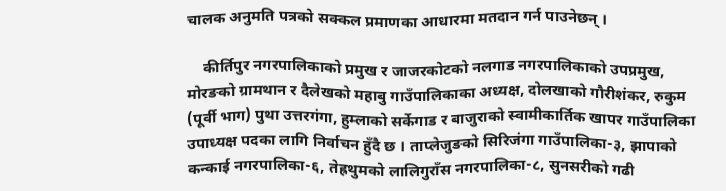चालक अनुमति पत्रको सक्कल प्रमाणका आधारमा मतदान गर्न पाउनेछन् ।

    कीर्तिपुर नगरपालिकाको प्रमुख र जाजरकोटको नलगाड नगरपालिकाको उपप्रमुख, मोरङको ग्रामथान र दैलेखको महाबु गाउँपालिकाका अध्यक्ष, दोलखाको गौरीशंकर, रुकुम (पूर्वी भाग) पुथा उत्तरगंगा, हुम्लाको सर्केगाड र बाजुराको स्वामीकार्तिक खापर गाउँपालिका उपाध्यक्ष पदका लागि निर्वाचन हुँदै छ । ताप्लेजुङको सिरिजंगा गाउँपालिका-३, झापाको कन्काई नगरपालिका-६, तेह्रथुमको लालिगुराँस नगरपालिका-८, सुनसरीको गढी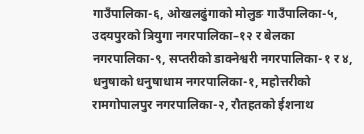गाउँपालिका-६, ओखलढुंगाको मोलुङ गाउँपालिका-५, उदयपुरको त्रियुगा नगरपालिका–१२ र बेलका नगरपालिका-९, सप्तरीको डाक्नेश्वरी नगरपालिका-१ र ४, धनुषाको धनुषाधाम नगरपालिका-१, महोत्तरीको रामगोपालपुर नगरपालिका-२, रौतहतको ईशनाथ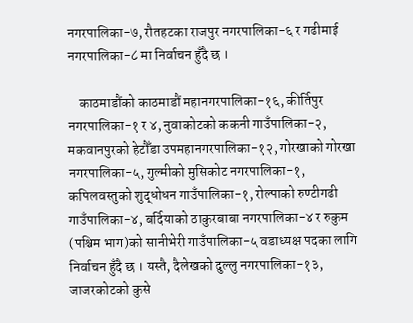नगरपालिका-७, रौतहटका राजपुर नगरपालिका-६ र गढीमाई नगरपालिका-८ मा निर्वाचन हुँदै छ ।

    काठमाडौंको काठमाडौं महानगरपालिका-१६, कीर्तिपुर नगरपालिका-१ र ४, नुवाकोटको ककनी गाउँपालिका-२, मकवानपुरको हेटौँडा उपमहानगरपालिका-१२, गोरखाको गोरखा नगरपालिका-५, गुल्मीको मुसिकोट नगरपालिका-१, कपिलवस्तुको शुद्धोधन गाउँपालिका-१, रोल्पाको रुण्टीगढी गाउँपालिका-४, बर्दियाको ठाकुरबाबा नगरपालिका-४ र रुकुम (पश्चिम भाग)को सानीभेरी गाउँपालिका-५ वडाध्यक्ष पदका लागि निर्वाचन हुँदै छ । यस्तै, दैलेखको दुल्लु नगरपालिका-१३, जाजरकोटको कुसे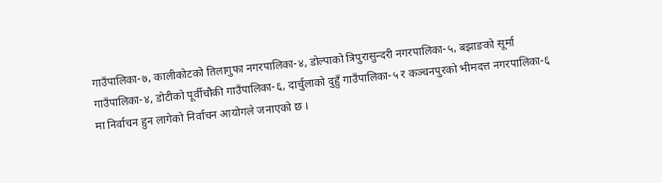गाउँपालिका-७, कालीकोटको तिलागुफा नगरपालिका-४, डोल्पाको त्रिपुरासुन्दरी नगरपालिका-५, बझाङको सूर्मा गाउँपालिका-४, डोटीको पूर्वीचौकी गाउँपालिका-६, दार्चुलाको दुहुँ गाउँपालिका-५ र कञ्चनपुरको भीमदत्त नगरपालिका-६ मा निर्वाचन हुन लागेको निर्वाचन आयोगले जनाएको छ ।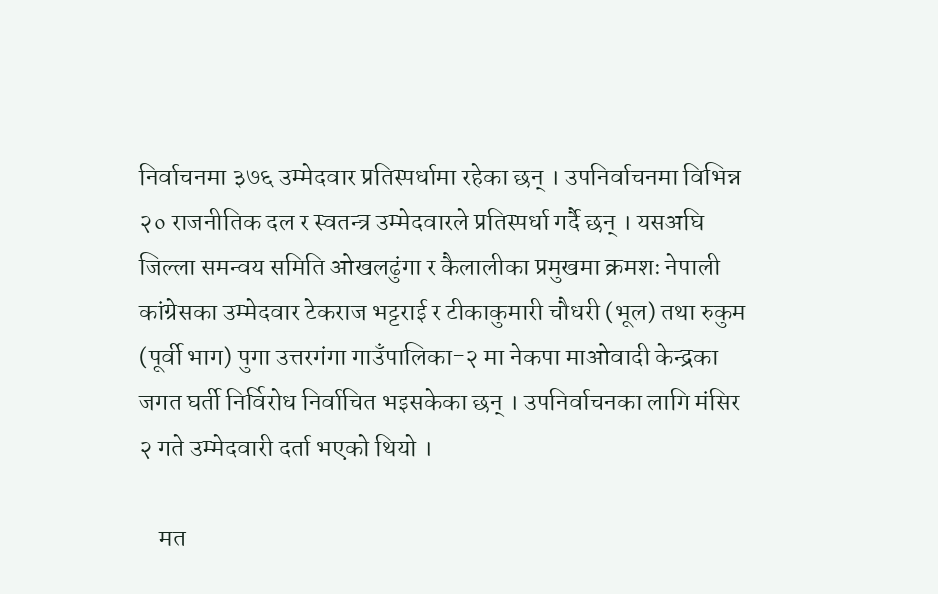निर्वाचनमा ३७६ उम्मेदवार प्रतिस्पर्धामा रहेका छन् । उपनिर्वाचनमा विभिन्न २० राजनीतिक दल र स्वतन्त्र उम्मेदवारले प्रतिस्पर्धा गर्दै छन् । यसअघि जिल्ला समन्वय समिति ओखलढुंगा र कैलालीका प्रमुखमा क्रमशः नेपाली कांग्रेसका उम्मेदवार टेकराज भट्टराई र टीकाकुमारी चौधरी (भूल) तथा रुकुम (पूर्वी भाग) पुगा उत्तरगंगा गाउँपालिका-२ मा नेकपा माओवादी केन्द्रका जगत घर्ती निर्विरोध निर्वाचित भइसकेका छन् । उपनिर्वाचनका लागि मंसिर २ गते उम्मेदवारी दर्ता भएको थियो ।

    मत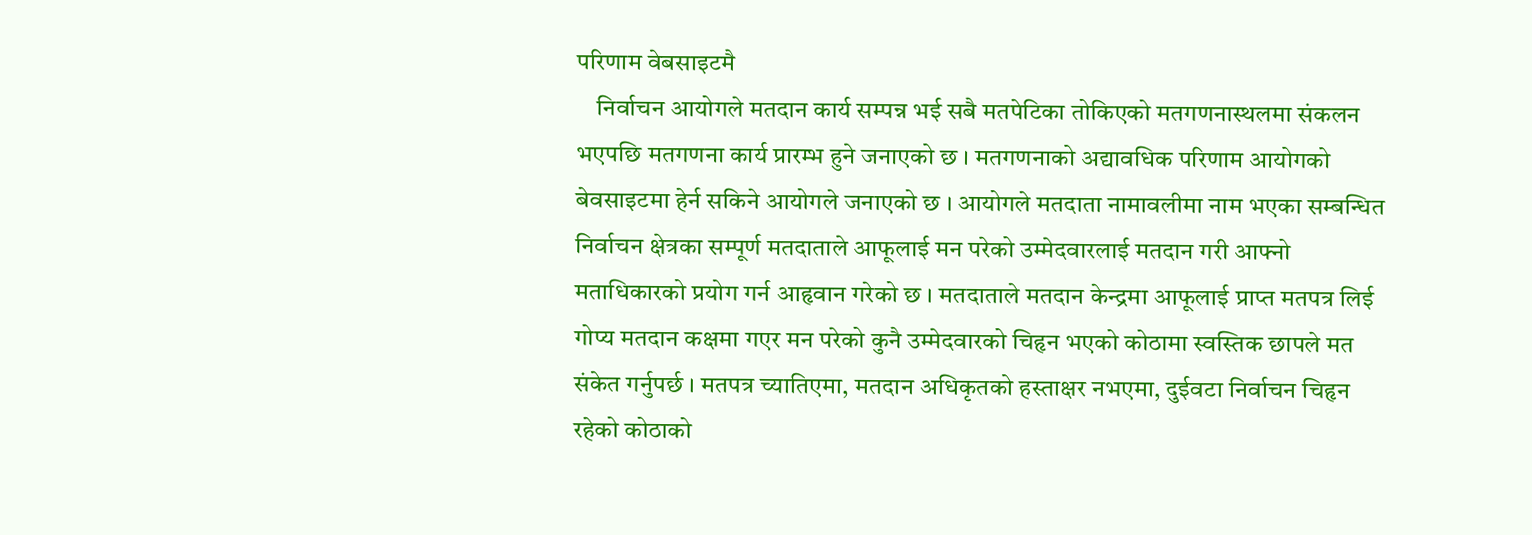परिणाम वेबसाइटमै
    निर्वाचन आयोगले मतदान कार्य सम्पन्न भई सबै मतपेटिका तोकिएको मतगणनास्थलमा संकलन भएपछि मतगणना कार्य प्रारम्भ हुने जनाएको छ । मतगणनाको अद्यावधिक परिणाम आयोगको बेवसाइटमा हेर्न सकिने आयोगले जनाएको छ । आयोगले मतदाता नामावलीमा नाम भएका सम्बन्धित निर्वाचन क्षेत्रका सम्पूर्ण मतदाताले आफूलाई मन परेको उम्मेदवारलाई मतदान गरी आफ्नो मताधिकारको प्रयोग गर्न आहृवान गरेको छ । मतदाताले मतदान केन्द्रमा आफूलाई प्राप्त मतपत्र लिई गोप्य मतदान कक्षमा गएर मन परेको कुनै उम्मेदवारको चिहृन भएको कोठामा स्वस्तिक छापले मत संकेत गर्नुपर्छ । मतपत्र च्यातिएमा, मतदान अधिकृतको हस्ताक्षर नभएमा, दुईवटा निर्वाचन चिहृन रहेको कोठाको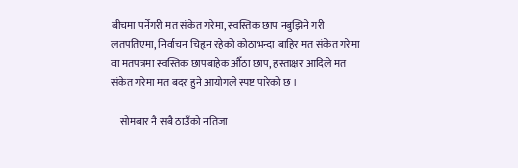बीचमा पर्नेगरी मत संकेत गरेमा, स्वस्तिक छाप नबुझिने गरी लतपतिएमा, निर्वाचन चिहृन रहेको कोठाभन्दा बाहिर मत संकेत गरेमा वा मतपत्रमा स्वस्तिक छापबाहेक औँठा छाप, हस्ताक्षर आदिले मत संकेत गरेमा मत बदर हुने आयोगले स्पष्ट पारेको छ ।

    सोमबार नै सबै ठाउँको नतिजा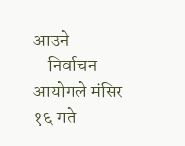आउने
    निर्वाचन आयोगले मंसिर १६ गते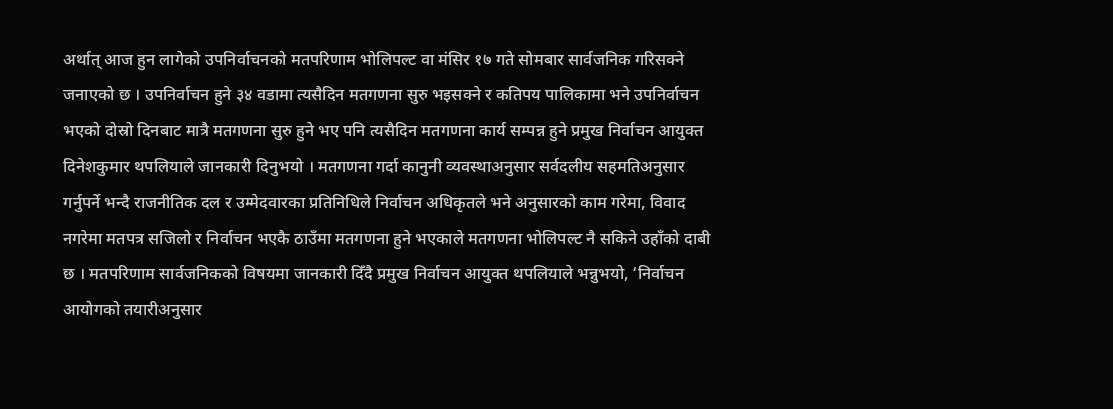अर्थात् आज हुन लागेको उपनिर्वाचनको मतपरिणाम भोलिपल्ट वा मंसिर १७ गते सोमबार सार्वजनिक गरिसक्ने जनाएको छ । उपनिर्वाचन हुने ३४ वडामा त्यसैदिन मतगणना सुरु भइसक्ने र कतिपय पालिकामा भने उपनिर्वाचन भएको दोस्रो दिनबाट मात्रै मतगणना सुरु हुने भए पनि त्यसैदिन मतगणना कार्य सम्पन्न हुने प्रमुख निर्वाचन आयुक्त दिनेशकुमार थपलियाले जानकारी दिनुभयो । मतगणना गर्दा कानुनी व्यवस्थाअनुसार सर्वदलीय सहमतिअनुसार गर्नुपर्ने भन्दै राजनीतिक दल र उम्मेदवारका प्रतिनिधिले निर्वाचन अधिकृतले भने अनुसारको काम गरेमा, विवाद नगरेमा मतपत्र सजिलो र निर्वाचन भएकै ठाउँमा मतगणना हुने भएकाले मतगणना भोलिपल्ट नै सकिने उहाँको दाबी छ । मतपरिणाम सार्वजनिकको विषयमा जानकारी दिँदै प्रमुख निर्वाचन आयुक्त थपलियाले भन्नुभयो, ‘निर्वाचन आयोगको तयारीअनुसार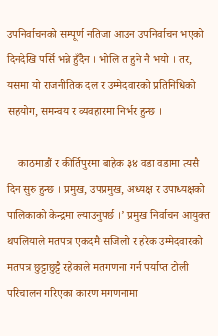उपनिर्वाचनको सम्पूर्ण नतिजा आउन उपनिर्वाचन भएको दिनदेखि पर्सि भन्ने हुँदैन । भोलि त हुने नै भयो । तर, यसमा यो राजनीतिक दल र उम्मेदवारको प्रतिनिधिको सहयोग, समन्वय र व्यवहारमा निर्भर हुन्छ ।

    काठमाडौं र कीर्तिपुरमा बाहेक ३४ वडा वडामा त्यसै दिन सुरु हुन्छ । प्रमुख, उपप्रमुख, अध्यक्ष र उपाध्यक्षको पालिकाको केन्द्रमा ल्याउनुपर्छ ।’ प्रमुख निर्वाचन आयुक्त थपलियाले मतपत्र एकदमै सजिलो र हरेक उम्मेदवारको मतपत्र छुट्टाछुट्टै रहेकाले मतगणना गर्न पर्याप्त टोली परिचालन गरिएका कारण मगणनामा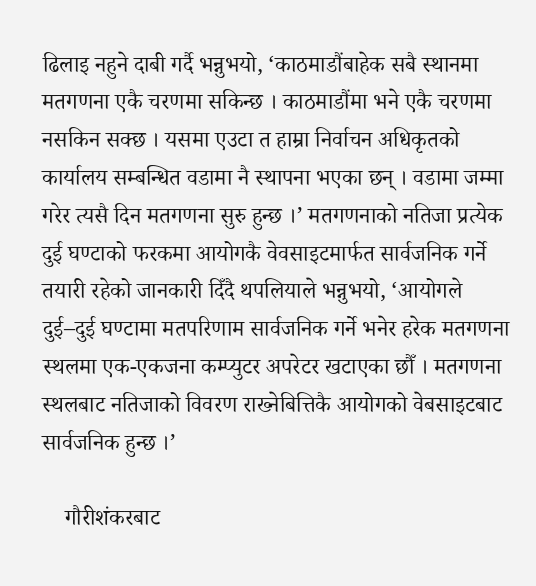ढिलाइ नहुने दाबी गर्दै भन्नुभयो, ‘काठमाडौंबाहेक सबै स्थानमा मतगणना एकै चरणमा सकिन्छ । काठमाडौंमा भने एकै चरणमा नसकिन सक्छ । यसमा एउटा त हाम्रा निर्वाचन अधिकृतको कार्यालय सम्बन्धित वडामा नै स्थापना भएका छन् । वडामा जम्मा गरेर त्यसै दिन मतगणना सुरु हुन्छ ।’ मतगणनाको नतिजा प्रत्येक दुई घण्टाको फरकमा आयोगकै वेवसाइटमार्फत सार्वजनिक गर्ने तयारी रहेको जानकारी दिँदै थपलियाले भन्नुभयो, ‘आयोगले दुई–दुई घण्टामा मतपरिणाम सार्वजनिक गर्ने भनेर हरेक मतगणना स्थलमा एक-एकजना कम्प्युटर अपरेटर खटाएका छौँ । मतगणना स्थलबाट नतिजाको विवरण राख्नेबित्तिकै आयोगको वेबसाइटबाट सार्वजनिक हुन्छ ।’

    गौरीशंकरबाट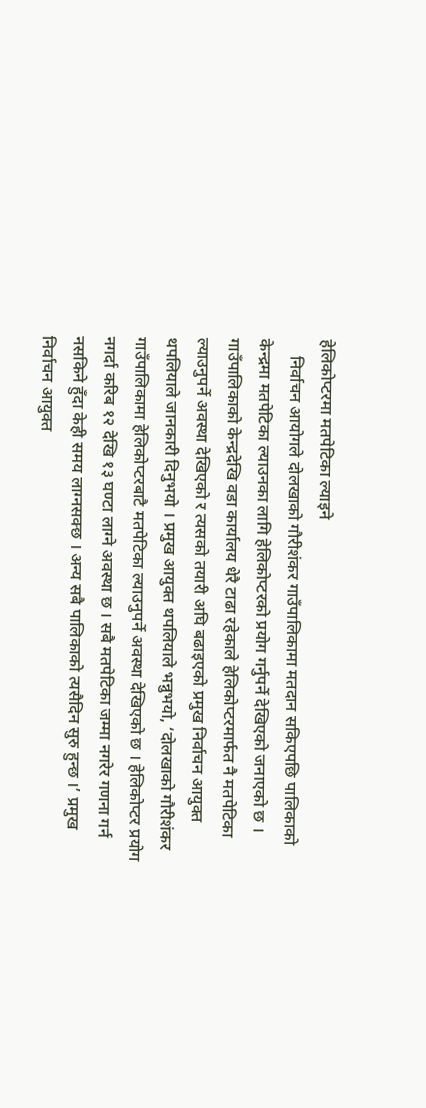हेलिकोप्टरमा मतपेटिका ल्याइने
    निर्वाचन आयोगले दोलखाको गौरीशंकर गाउँपालिकामा मतदान सकिएपछि पालिकाको केन्द्रमा मतपेटिका ल्याउनका लागि हेलिकोप्टरको प्रयोग गर्नुपर्ने देखिएको जनाएको छ । गाउँपालिकाको केन्द्रदेखि वडा कार्यालय धेरै टाढा रहेकाले हेलिकोप्टरमार्फत नै मतपेटिका ल्याउनुपर्ने अवस्था देखिएको र त्यसको तयारी अघि बढाइएको प्रमुख निर्वाचन आयुक्त थपलियाले जानकारी दिनुभयो । प्रमुख आयुक्त थपलियाले भन्नुभयो, ‘दोलखाको गौरीशंकर गाउँपालिकामा हेलिकोप्टरबाटै मतपेटिका ल्याउनुपर्ने अवस्था देखिएको छ । हेलिकोप्टर प्रयोग नगर्दा करिब १२ देखि १३ घण्टा लाग्ने अवस्था छ । सबै मतपेटिका जम्मा नगरेर गणना गर्न नसकिने हुँदा केही समय लाग्नसक्छ । अन्य सबै पालिकाको त्यसैदिन सुरु हुन्छ ।’ प्रमुख निर्वाचन आयुक्त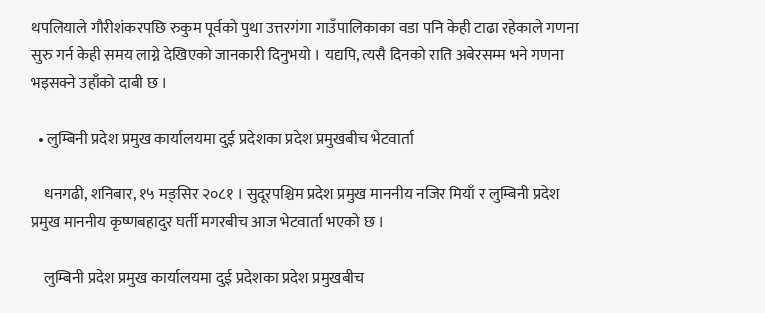थपलियाले गौरीशंकरपछि रुकुम पूर्वको पुथा उत्तरगंगा गाउँपालिकाका वडा पनि केही टाढा रहेकाले गणना सुरु गर्न केही समय लाग्ने देखिएको जानकारी दिनुभयो । यद्यपि, त्यसै दिनको राति अबेरसम्म भने गणना भइसक्ने उहाँको दाबी छ ।

  • लुम्बिनी प्रदेश प्रमुख कार्यालयमा दुई प्रदेशका प्रदेश प्रमुखबीच भेटवार्ता

    धनगढी, शनिबार, १५ मङ्सिर २०८१ । सुदूरपश्चिम प्रदेश प्रमुख माननीय नजिर मियाँ र लुम्बिनी प्रदेश प्रमुख माननीय कृष्णबहादुर घर्ती मगरबीच आज भेटवार्ता भएको छ ।

    लुम्बिनी प्रदेश प्रमुख कार्यालयमा दुई प्रदेशका प्रदेश प्रमुखबीच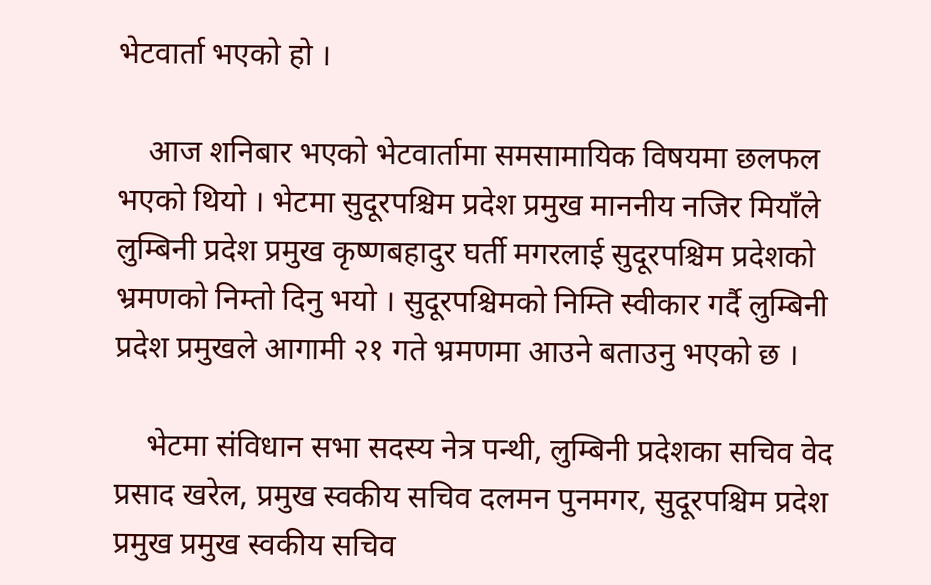भेटवार्ता भएको हो ।

    आज शनिबार भएको भेटवार्तामा समसामायिक विषयमा छलफल भएको थियो । भेटमा सुदूरपश्चिम प्रदेश प्रमुख माननीय नजिर मियाँले लुम्बिनी प्रदेश प्रमुख कृष्णबहादुर घर्ती मगरलाई सुदूरपश्चिम प्रदेशको भ्रमणको निम्तो दिनु भयो । सुदूरपश्चिमको निम्ति स्वीकार गर्दै लुम्बिनी प्रदेश प्रमुखले आगामी २१ गते भ्रमणमा आउने बताउनु भएको छ ।

    भेटमा संविधान सभा सदस्य नेत्र पन्थी, लुम्बिनी प्रदेशका सचिव वेद प्रसाद खरेल, प्रमुख स्वकीय सचिव दलमन पुनमगर, सुदूरपश्चिम प्रदेश प्रमुख प्रमुख स्वकीय सचिव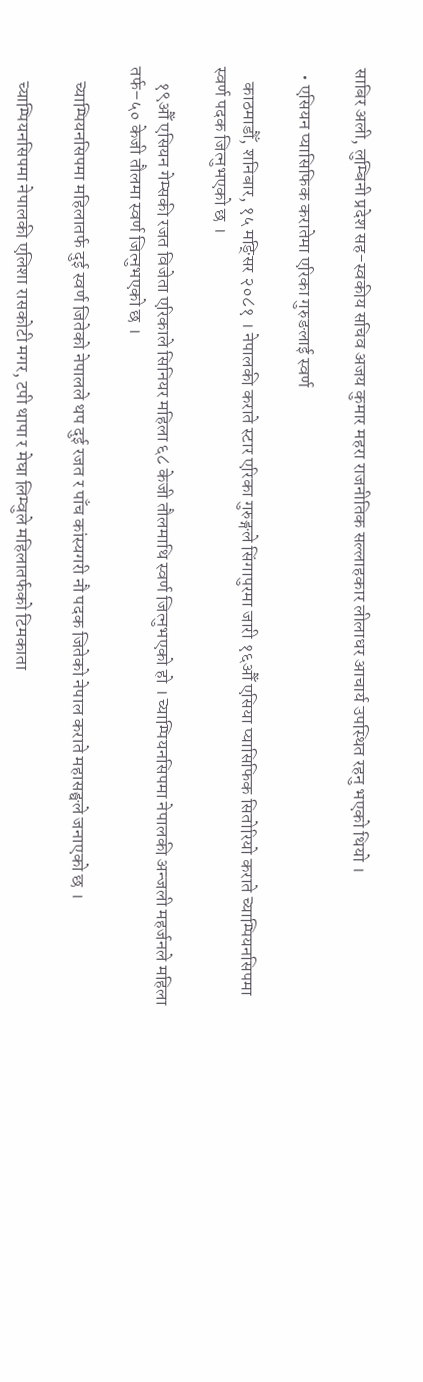साबिर अली, लुम्बिनी प्रदेश सह-स्वकीय सचिव अजय कुमार महरा राजनीतिक सल्लाहकार लीलाधर आचार्य उपस्थित रहनु भएको थियो ।

  • एसियन प्यासिफिक करातेमा एरिका गुरुङलाई स्वर्ण

    काठमाडौँ, शनिबार, १५ मङ्सिर २०८१ । नेपालकी कराते स्टार एरिका गुरुङ्गले सिंगापुरमा जारी १६औँ एसिया प्यासिफिक सितोरियो कराते च्याम्पियनसिपमा स्वर्ण पदक जित्नुभएको छ ।

    १९औँ एसियन गेम्सकी रजत विजेता एरिकाले सिनियर महिला ६८ केजी तौलमाथि स्वर्ण जित्नुभएको हो । च्याम्पियनसिपमा नेपालकी अन्जली महर्जनले महिला तर्फ–५० केजी तौलमा स्वर्ण जित्नुभएको छ ।

    च्याम्पियनसिपमा महिलातर्फ दुई स्वर्ण जितेको नेपालले थप दुई रजत र पाँच कांस्यगरी नौ पदक जितेको नेपाल कराते महासङ्घले जनाएको छ ।

    च्याम्पियनसिपमा नेपालकी एलिशा रासकोटी मगर, टपी थापा र मेघा लिम्वुले महिलातर्फको टिमकाता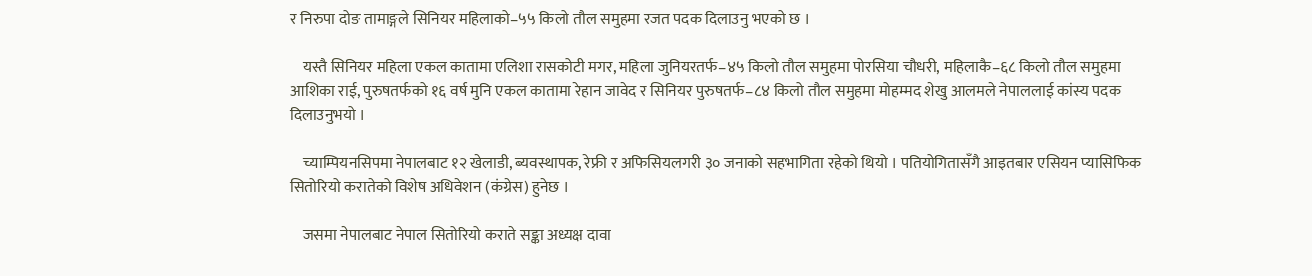र निरुपा दोङ तामाङ्गले सिनियर महिलाको–५५ किलो तौल समुहमा रजत पदक दिलाउनु भएको छ ।

    यस्तै सिनियर महिला एकल कातामा एलिशा रासकोटी मगर, महिला जुनियरतर्फ–४५ किलो तौल समुहमा पोरसिया चौधरी, महिलाकै–६८ किलो तौल समुहमा आशिका राई, पुरुषतर्फको १६ वर्ष मुनि एकल कातामा रेहान जावेद र सिनियर पुरुषतर्फ–८४ किलो तौल समुहमा मोहम्मद शेखु आलमले नेपाललाई कांस्य पदक दिलाउनुभयो ।

    च्याम्पियनसिपमा नेपालबाट १२ खेलाडी, ब्यवस्थापक, रेफ्री र अफिसियलगरी ३० जनाको सहभागिता रहेको थियो । पतियोगितासँगै आइतबार एसियन प्यासिफिक सितोरियो करातेको विशेष अधिवेशन (कंग्रेस) हुनेछ ।

    जसमा नेपालबाट नेपाल सितोरियो कराते सङ्का अध्यक्ष दावा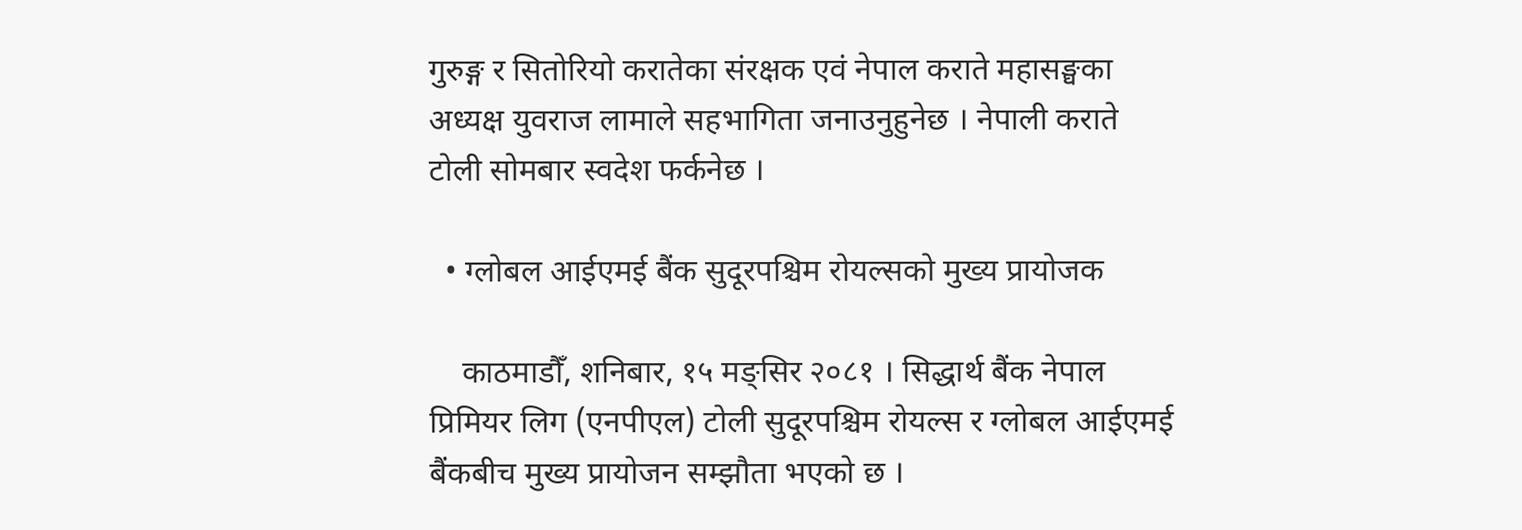गुरुङ्ग र सितोरियो करातेका संरक्षक एवं नेपाल कराते महासङ्घका अध्यक्ष युवराज लामाले सहभागिता जनाउनुहुनेछ । नेपाली कराते टोली सोमबार स्वदेश फर्कनेछ ।

  • ग्लोबल आईएमई बैंक सुदूरपश्चिम रोयल्सको मुख्य प्रायोजक

    काठमाडौँ, शनिबार, १५ मङ्सिर २०८१ । सिद्धार्थ बैंक नेपाल प्रिमियर लिग (एनपीएल) टोली सुदूरपश्चिम रोयल्स र ग्लोबल आईएमई बैंकबीच मुख्य प्रायोजन सम्झौता भएको छ ।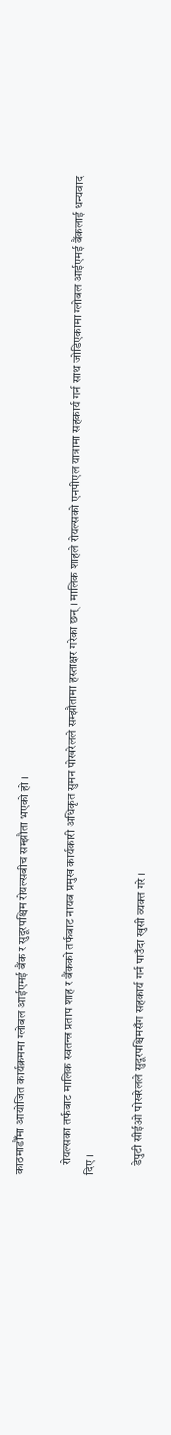काठमाडौँमा आयोजित कार्यक्रममा ग्लोबल आईएमई बैंक र सुदूरपश्चिम रोयल्सबीच सम्झौता भएको हो ।

    रोयल्सका तर्फबाट मालिक स्वतन्त्र प्रताप शाह र बैंकको तर्फबाट नायब प्रमुख कार्यकारी अधिकृत सुमन पोखरेलले सम्झौतामा हस्ताक्षर गरेका छन् । मालिक शाहले रोयल्सको एनपीएल यात्रामा सहकार्य गर्न साथ जोडिएकामा ग्लोबल आईएमई बैंकलाई धन्यवाद दिए ।

    डेपुटी सीईओ पोखरेलले सुदूरपश्चिमसँग सहकार्य गर्न पाउँदा खुसी व्यक्त गरे ।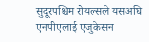सुदूरपश्चिम रोयल्सले यसअघि एनपीएलाई एजुकेसन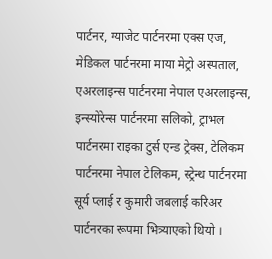पार्टनर, ग्याजेट पार्टनरमा एक्स एज, मेडिकल पार्टनरमा माया मेट्रो अस्पताल, एअरलाइन्स पार्टनरमा नेपाल एअरलाइन्स, इन्स्योरेन्स पार्टनरमा सलिको, ट्राभल पार्टनरमा राइका टुर्स एन्ड ट्रेक्स, टेलिकम पार्टनरमा नेपाल टेलिकम, स्ट्रेन्थ पार्टनरमा सूर्य प्लाई र कुमारी जबलाई करिअर पार्टनरका रूपमा भित्र्याएको थियो ।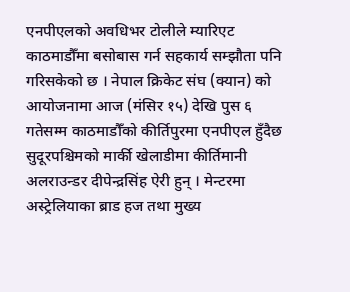एनपीएलको अवधिभर टोलीले म्यारिएट काठमाडौँमा बसोबास गर्न सहकार्य सम्झौता पनि गरिसकेको छ । नेपाल क्रिकेट संघ (क्यान) को आयोजनामा आज (मंसिर १५) देखि पुस ६ गतेसम्म काठमाडौँको कीर्तिपुरमा एनपीएल हुँदैछ सुदूरपश्चिमको मार्की खेलाडीमा कीर्तिमानी अलराउन्डर दीपेन्द्रसिंह ऐरी हुन् । मेन्टरमा अस्ट्रेलियाका ब्राड हज तथा मुख्य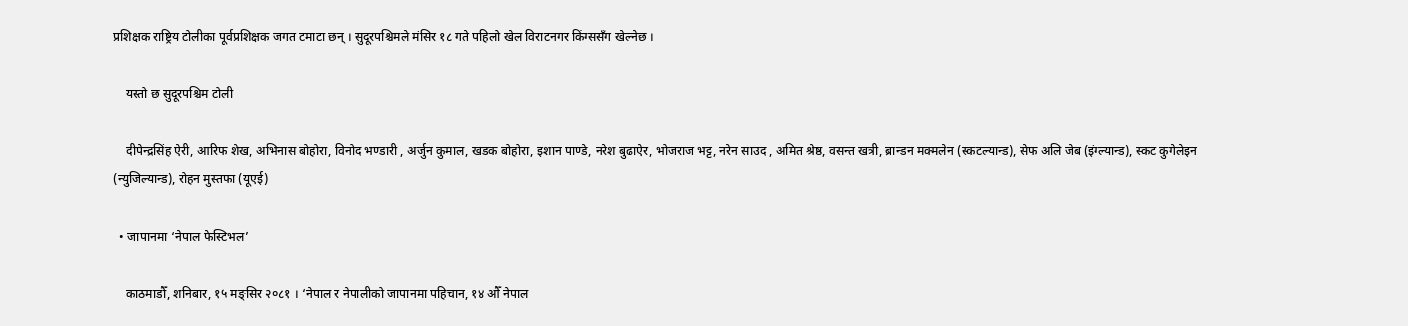प्रशिक्षक राष्ट्रिय टोलीका पूर्वप्रशिक्षक जगत टमाटा छन् । सुदूरपश्चिमले मंसिर १८ गते पहिलो खेल विराटनगर किंग्ससँग खेल्नेछ ।

    यस्तो छ सुदूरपश्चिम टोली

    दीपेन्द्रसिंह ऐरी, आरिफ शेख, अभिनास बोहोरा, विनोद भण्डारी , अर्जुन कुमाल, खडक बोहोरा, इशान पाण्डे, नरेश बुढाऐर, भोजराज भट्ट, नरेन साउद , अमित श्रेष्ठ, वसन्त खत्री, ब्रान्डन मक्मलेन (स्कटल्यान्ड), सेफ अलि जेब (इंग्ल्यान्ड), स्कट कुगेलेइन (न्युजिल्यान्ड), रोहन मुस्तफा (यूएई)

  • जापानमा ‘नेपाल फेस्टिभल’

    काठमाडौँ, शनिबार, १५ मङ्सिर २०८१ । ‘नेपाल र नेपालीको जापानमा पहिचान, १४ औँ नेपाल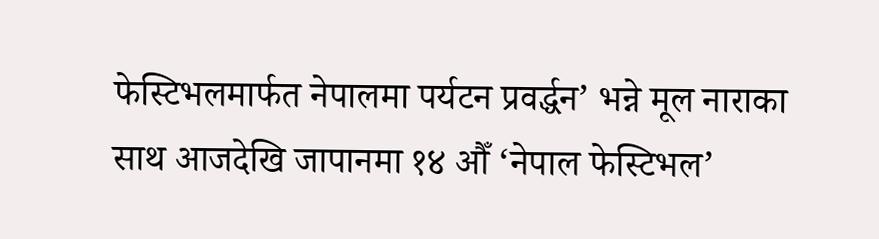फेस्टिभलमार्फत नेपालमा पर्यटन प्रवर्द्धन’ भन्ने मूल नाराका साथ आजदेखि जापानमा १४ औँ ‘नेपाल फेस्टिभल’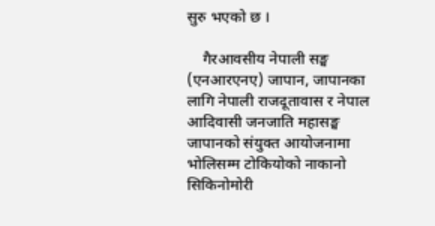सुरु भएको छ ।

    गैरआवसीय नेपाली सङ्घ (एनआरएनए) जापान, जापानका लागि नेपाली राजदूतावास र नेपाल आदिवासी जनजाति महासङ्घ जापानको संयुक्त आयोजनामा भोलिसम्म टोकियोको नाकानो सिकिनोमोरी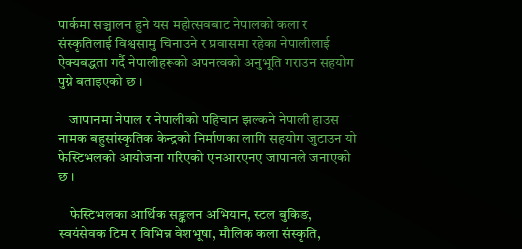पार्कमा सञ्चालन हुने यस महोत्सवबाट नेपालको कला र संस्कृतिलाई विश्वसामु चिनाउने र प्रवासमा रहेका नेपालीलाई ऐक्यबद्धता गर्दै नेपालीहरूको अपनत्वको अनुभूति गराउन सहयोग पुग्ने बताइएको छ ।

    जापानमा नेपाल र नेपालीको पहिचान झल्कने नेपाली हाउस नामक बहुसांस्कृतिक केन्द्रको निर्माणका लागि सहयोग जुटाउन यो फेस्टिभलको आयोजना गरिएको एनआरएनए जापानले जनाएको छ ।

    फेस्टिभलका आर्थिक सङ्कलन अभियान, स्टल बुकिङ, स्वयंसेवक टिम र विभिन्न वेशभूषा, मौलिक कला संस्कृति,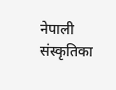नेपाली संस्कृतिका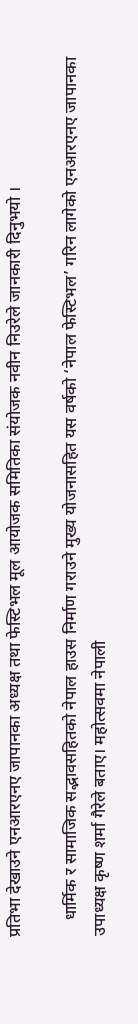प्रतिभा देखाउने एनआरएनए जापानका अध्यक्ष तथा फेस्टिभल मूल आयोजक समितिका संयोजक नवीन निउरेले जानकारी दिनुभयो ।

    धार्मिक र सामाजिक सद्भावसहितको नेपाल हाउस निर्माण गराउने मुख्य योजनासहित यस वर्षको ‘नेपाल फेस्टिभल’ गरिन लागेको एनआरएनए जापानका उपाध्यक्ष कृष्ण शर्मा गैरेले बताए। महोत्सवमा नेपाली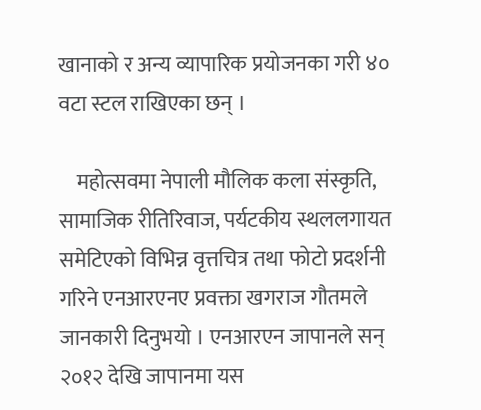खानाको र अन्य व्यापारिक प्रयोजनका गरी ४० वटा स्टल राखिएका छन् ।

    महोत्सवमा नेपाली मौलिक कला संस्कृति, सामाजिक रीतिरिवाज, पर्यटकीय स्थललगायत समेटिएको विभिन्न वृत्तचित्र तथा फोटो प्रदर्शनी गरिने एनआरएनए प्रवक्ता खगराज गौतमले जानकारी दिनुभयो । एनआरएन जापानले सन् २०१२ देखि जापानमा यस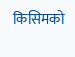किसिमको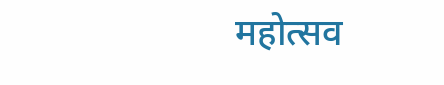महोत्सव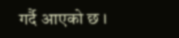गर्दै आएको छ ।